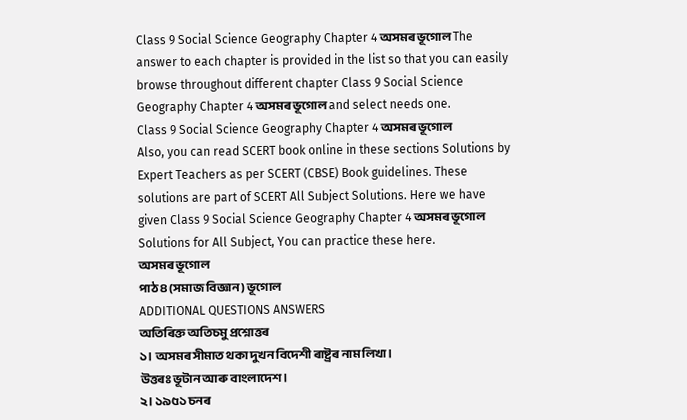Class 9 Social Science Geography Chapter 4 অসমৰ ভূগোল The answer to each chapter is provided in the list so that you can easily browse throughout different chapter Class 9 Social Science Geography Chapter 4 অসমৰ ভূগোল and select needs one.
Class 9 Social Science Geography Chapter 4 অসমৰ ভূগোল
Also, you can read SCERT book online in these sections Solutions by Expert Teachers as per SCERT (CBSE) Book guidelines. These solutions are part of SCERT All Subject Solutions. Here we have given Class 9 Social Science Geography Chapter 4 অসমৰ ভূগোল Solutions for All Subject, You can practice these here.
অসমৰ ভূগোল
পাঠ ৪ (সমাজ বিজ্ঞান ) ভূগোল
ADDITIONAL QUESTIONS ANSWERS
অতিৰিক্ত অতিচমু প্রশ্নোত্তৰ
১। অসমৰ সীমাত থকা দুখন বিদেশী ৰাষ্ট্ৰৰ নাম লিখা।
উত্তৰঃ ভূটান আৰু বাংলাদেশ।
২। ১৯৫১ চনৰ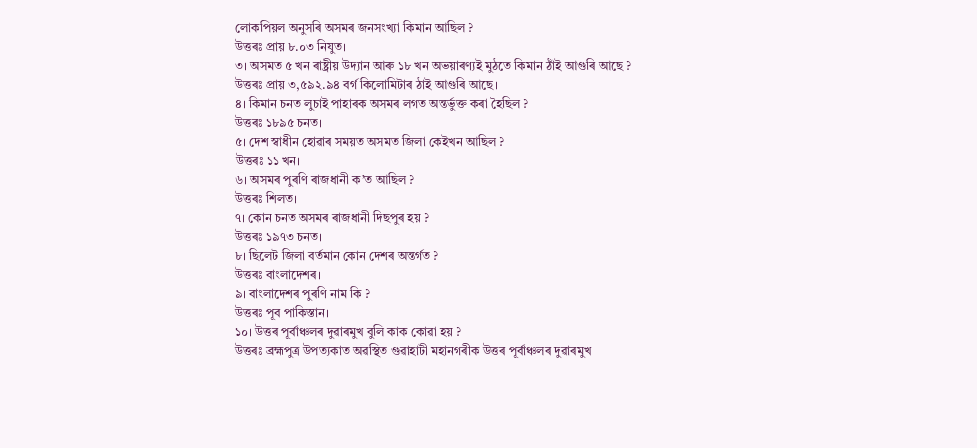লোকপিয়ল অনুসৰি অসমৰ জনসংখ্যা কিমান আছিল ?
উত্তৰঃ প্ৰায় ৮.০৩ নিযুত।
৩। অসমত ৫ খন ৰাষ্ট্ৰীয় উদ্যান আৰু ১৮ খন অভয়াৰণ্যই মুঠতে কিমান ঠাঁই আগুৰি আছে ?
উত্তৰঃ প্ৰায় ৩,৫৯২.৯৪ বর্গ কিলোমিটাৰ ঠাই আগুৰি আছে।
৪। কিমান চনত লুচাই পাহাৰক অসমৰ লগত অন্তৰ্ভুক্ত কৰা হৈছিল ?
উত্তৰঃ ১৮৯৫ চনত।
৫। দেশ স্বাধীন হোৱাৰ সময়ত অসমত জিলা কেইখন আছিল ?
উত্তৰঃ ১১ খন।
৬। অসমৰ পুৰণি ৰাজধানী ক’ত আছিল ?
উত্তৰঃ শিলত।
৭। কোন চনত অসমৰ ৰাজধানী দিছপুৰ হয় ?
উত্তৰঃ ১৯৭৩ চনত।
৮। ছিলেট জিলা বৰ্তমান কোন দেশৰ অন্তৰ্গত ?
উত্তৰঃ বাংলাদেশৰ।
৯। বাংলাদেশৰ পুৰণি নাম কি ?
উত্তৰঃ পূব পাকিস্তান।
১০। উত্তৰ পূৰ্বাঞ্চলৰ দুৱাৰমুখ বুলি কাক কোৱা হয় ?
উত্তৰঃ ব্ৰহ্মপুত্ৰ উপত্যকাত অৱস্থিত গুৱাহাটী মহানগৰীক উত্তৰ পূৰ্বাঞ্চলৰ দুৱাৰমুখ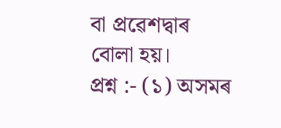বা প্ৰৱেশদ্বাৰ বোলা হয়।
প্ৰশ্ন :- (১) অসমৰ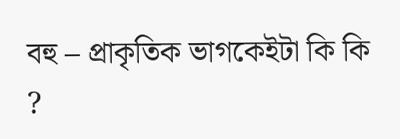বহু – প্ৰাকৃতিক ভাগকেইটা কি কি ?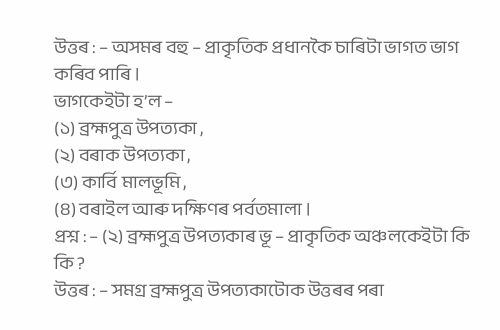উত্তৰ : – অসমৰ বহু – প্ৰাকৃতিক প্ৰধানকৈ চাৰিটা ভাগত ভাগ কৰিব পাৰি ।
ভাগকেইটা হ’ল –
(১) ব্ৰহ্মপুত্ৰ উপত্যকা ,
(২) বৰাক উপত্যকা ,
(৩) কাৰ্বি মালভূমি ,
(৪) বৰাইল আৰু দক্ষিণৰ পৰ্বতমালা ।
প্ৰশ্ন : – (২) ব্ৰহ্মপুত্ৰ উপত্যকাৰ ভূ – প্ৰাকৃতিক অঞ্চলকেইটা কি কি ?
উত্তৰ : – সমগ্ৰ ব্ৰহ্মপুত্ৰ উপত্যকাটোক উত্তৰৰ পৰা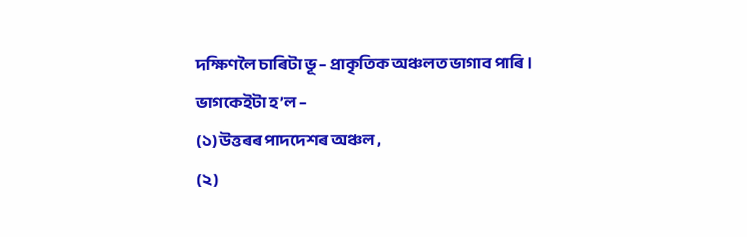দক্ষিণলৈ চাৰিটা ভূ – প্ৰাকৃতিক অঞ্চলত ভাগাব পাৰি ।
ভাগকেইটা হ’ল –
(১) উত্তৰৰ পাদদেশৰ অঞ্চল ,
(২)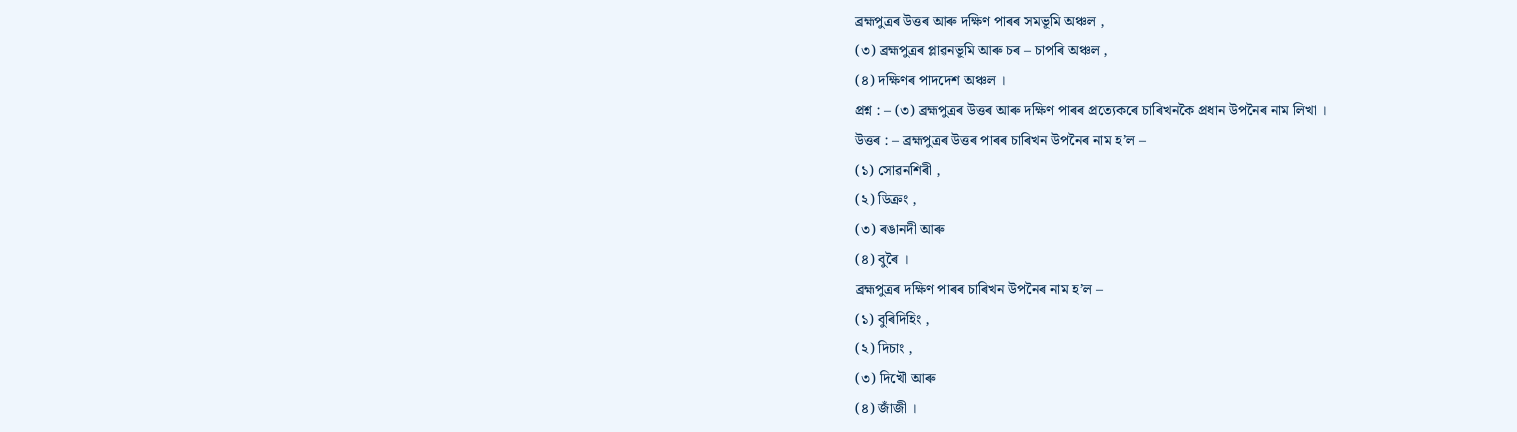ব্ৰহ্মপুত্ৰৰ উত্তৰ আৰু দক্ষিণ পাৰৰ সমভূমি অঞ্চল ,
(৩) ব্ৰহ্মপুত্ৰৰ প্লাৱনভূমি আৰু চৰ – চাপৰি অঞ্চল ,
(৪) দক্ষিণৰ পাদদেশ অঞ্চল ।
প্ৰশ্ন : – (৩) ব্ৰহ্মপুত্ৰৰ উত্তৰ আৰু দক্ষিণ পাৰৰ প্ৰত্যেকৰে চাৰিখনকৈ প্ৰধান উপনৈৰ নাম লিখা ।
উত্তৰ : – ব্ৰহ্মপুত্ৰৰ উত্তৰ পাৰৰ চাৰিখন উপনৈৰ নাম হ’ল –
(১) সোৱনশিৰী ,
(২) ডিক্ৰং ,
(৩) ৰঙানদী আৰু
(৪) বুৰৈ ।
ব্ৰহ্মপুত্ৰৰ দক্ষিণ পাৰৰ চাৰিখন উপনৈৰ নাম হ’ল –
(১) বুৰিদিহিং ,
(২) দিচাং ,
(৩) দিখৌ আৰু
(৪) জাঁজী ।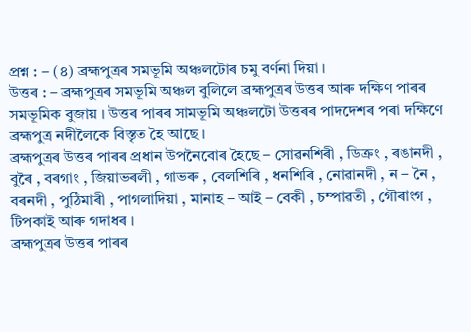প্ৰশ্ন : – (৪) ব্ৰহ্মপুত্ৰৰ সমভূমি অঞ্চলটোৰ চমু বৰ্ণনা দিয়া ।
উত্তৰ : – ব্ৰহ্মপুত্ৰৰ সমভূমি অঞ্চল বুলিলে ব্ৰহ্মপুত্ৰৰ উত্তৰ আৰু দক্ষিণ পাৰৰ সমভূমিক বুজায় । উত্তৰ পাৰৰ সামভূমি অঞ্চলটো উত্তৰৰ পাদদেশৰ পৰা দক্ষিণে ব্ৰহ্মপুত্ৰ নদীলৈকে বিস্তৃত হৈ আছে ।
ব্ৰহ্মপুত্ৰৰ উত্তৰ পাৰৰ প্ৰধান উপনৈবোৰ হৈছে – সোৱনশিৰী , ডিক্ৰং , ৰঙানদী , বুৰৈ , বৰগাং , জিয়াভৰলী , গাভৰু , বেলশিৰি , ধনশিৰি , নোৱানদী , ন – নৈ , বৰনদী , পুঠিমাৰী , পাগলাদিয়া , মানাহ – আই – বেকী , চম্পাৱতী , গৌৰাংগ , টিপকাই আৰু গদাধৰ ।
ব্ৰহ্মপুত্ৰৰ উত্তৰ পাৰৰ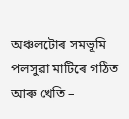অঞ্চলটোৰ সমভূমি পলসুৱা মাটিৰে গঠিত আৰু খেতি –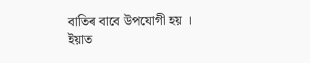বাতিৰ বাবে উপযোগী হয় । ইয়াত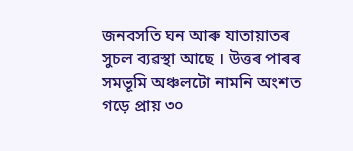জনবসতি ঘন আৰু যাতায়াতৰ সুচল ব্যৱস্থা আছে । উত্তৰ পাৰৰ সমভূমি অঞ্চলটো নামনি অংশত গড়ে প্ৰায় ৩০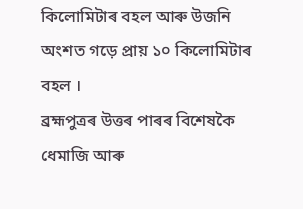কিলোমিটাৰ বহল আৰু উজনি অংশত গড়ে প্ৰায় ১০ কিলোমিটাৰ বহল ।
ব্ৰহ্মপুত্ৰৰ উত্তৰ পাৰৰ বিশেষকৈ ধেমাজি আৰু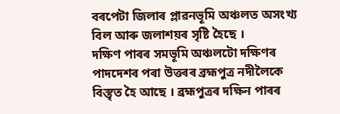বৰপেটা জিলাৰ প্লাৱনভূমি অঞ্চলত অসংখ্য বিল আৰু জলাশয়ৰ সৃষ্টি হৈছে ।
দক্ষিণ পাৰৰ সমভূমি অঞ্চলটো দক্ষিণৰ পাদদেশৰ পৰা উত্তৰৰ ব্ৰহ্মপুত্ৰ নদীলৈকে বিস্তৃত হৈ আছে । ব্ৰহ্মপুত্ৰৰ দক্ষিন পাৰৰ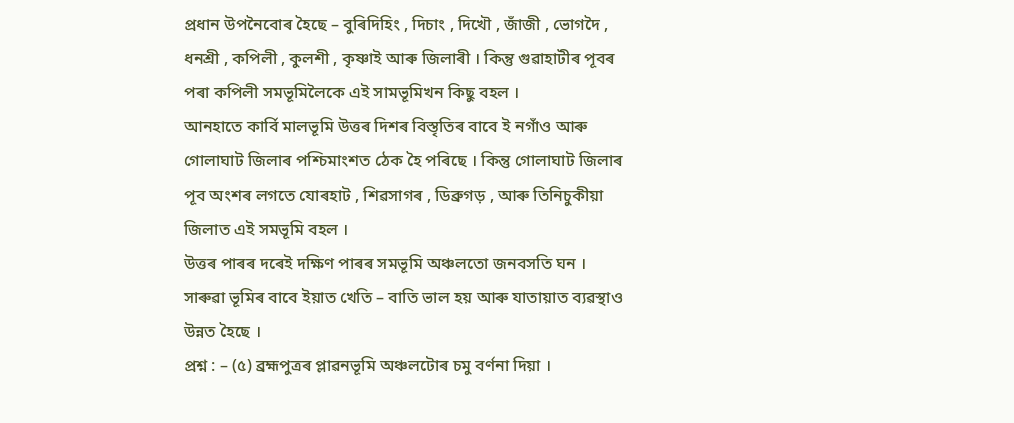প্ৰধান উপনৈবোৰ হৈছে – বুৰিদিহিং , দিচাং , দিখৌ , জাঁজী , ভোগদৈ , ধনশ্ৰী , কপিলী , কুলশী , কৃষ্ণাই আৰু জিলাৰী । কিন্তু গুৱাহাটীৰ পূবৰ পৰা কপিলী সমভূমিলৈকে এই সামভূমিখন কিছু বহল ।
আনহাতে কাৰ্বি মালভূমি উত্তৰ দিশৰ বিস্তৃতিৰ বাবে ই নগাঁও আৰু গোলাঘাট জিলাৰ পশ্চিমাংশত ঠেক হৈ পৰিছে । কিন্তু গোলাঘাট জিলাৰ পূব অংশৰ লগতে যোৰহাট , শিৱসাগৰ , ডিব্ৰুগড় , আৰু তিনিচুকীয়া জিলাত এই সমভূমি বহল ।
উত্তৰ পাৰৰ দৰেই দক্ষিণ পাৰৰ সমভূমি অঞ্চলতো জনবসতি ঘন । সাৰুৱা ভূমিৰ বাবে ইয়াত খেতি – বাতি ভাল হয় আৰু যাতায়াত ব্যৱস্থাও উন্নত হৈছে ।
প্ৰশ্ন : – (৫) ব্ৰহ্মপুত্ৰৰ প্লাৱনভূমি অঞ্চলটোৰ চমু বৰ্ণনা দিয়া ।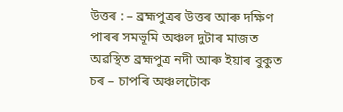উত্তৰ : – ব্ৰহ্মপুত্ৰৰ উত্তৰ আৰু দক্ষিণ পাৰৰ সমভূমি অঞ্চল দুটাৰ মাজত অৱস্থিত ব্ৰহ্মপুত্ৰ নদী আৰু ইয়াৰ বুকুত চৰ – চাপৰি অঞ্চলটোক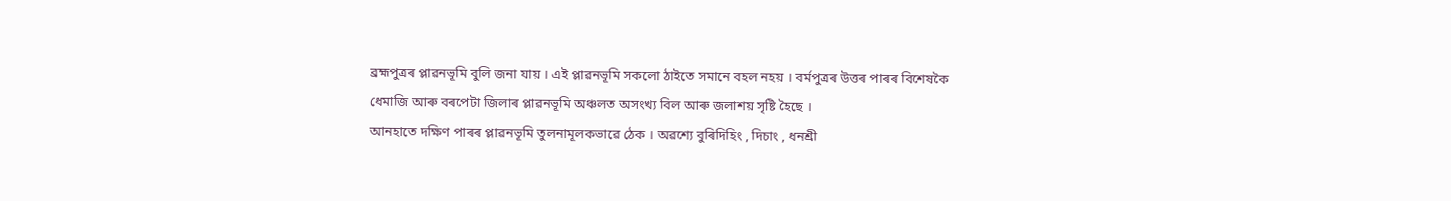ব্ৰহ্মপুত্ৰৰ প্লাৱনভূমি বুলি জনা যায় । এই প্লাৱনভূমি সকলো ঠাইতে সমানে বহল নহয় । বৰ্মপুত্ৰৰ উত্তৰ পাৰৰ বিশেষকৈ ধেমাজি আৰু বৰপেটা জিলাৰ প্লাৱনভূমি অঞ্চলত অসংখ্য বিল আৰু জলাশয় সৃষ্টি হৈছে ।
আনহাতে দক্ষিণ পাৰৰ প্লাৱনভূমি তুলনামূলকভাৱে ঠেক । অৱশ্যে বুৰিদিহিং , দিচাং , ধনশ্ৰী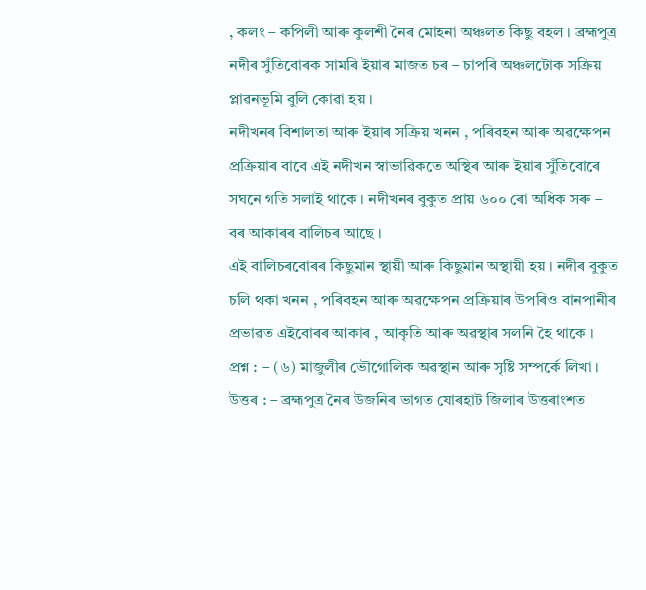, কলং – কপিলী আৰু কুলশী নৈৰ মোহনা অঞ্চলত কিছু বহল । ব্ৰহ্মপুত্ৰ নদীৰ সুঁতিবোৰক সামৰি ইয়াৰ মাজত চৰ – চাপৰি অঞ্চলটোক সক্ৰিয় প্লাৱনভূমি বুলি কোৱা হয় ।
নদীখনৰ বিশালতা আৰু ইয়াৰ সক্ৰিয় খনন , পৰিবহন আৰু অৱক্ষেপন প্ৰক্ৰিয়াৰ বাবে এই নদীখন স্বাভাৱিকতে অস্থিৰ আৰু ইয়াৰ সুঁতিবোৰে সঘনে গতি সলাই থাকে । নদীখনৰ বুকুত প্ৰায় ৬০০ ৰো অধিক সৰু – বৰ আকাৰৰ বালিচৰ আছে ।
এই বালিচৰবোৰৰ কিছুমান স্থায়ী আৰু কিছুমান অস্থায়ী হয় । নদীৰ বুকুত চলি থকা খনন , পৰিবহন আৰু অৱক্ষেপন প্ৰক্ৰিয়াৰ উপৰিও বানপানীৰ প্ৰভাৱত এইবোৰৰ আকাৰ , আকৃতি আৰু অৱস্থাৰ সলনি হৈ থাকে ।
প্ৰশ্ন : – (৬) মাজুলীৰ ভৌগোলিক অৱস্থান আৰু সৃষ্টি সম্পৰ্কে লিখা ।
উত্তৰ : – ব্ৰহ্মপুত্ৰ নৈৰ উজনিৰ ভাগত যোৰহাট জিলাৰ উত্তৰাংশত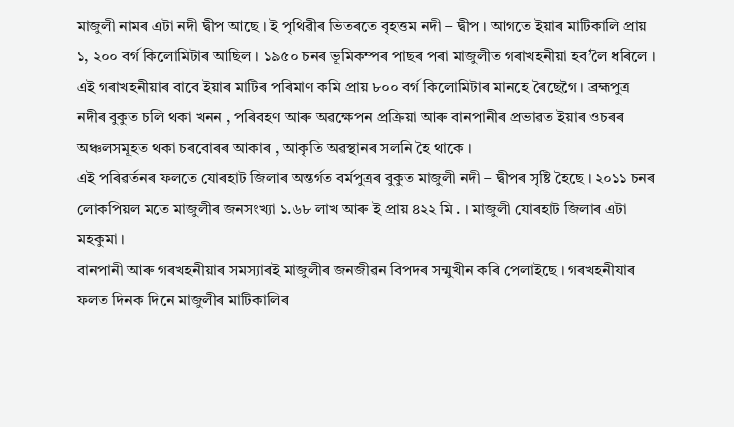মাজুলী নামৰ এটা নদী দ্বীপ আছে । ই পৃথিৱীৰ ভিতৰতে বৃহত্তম নদী – দ্বীপ । আগতে ইয়াৰ মাটিকালি প্ৰায় ১, ২০০ বৰ্গ কিলোমিটাৰ আছিল । ১৯৫০ চনৰ ভূমিকম্পৰ পাছৰ পৰা মাজুলীত গৰাখহনীয়া হব’লৈ ধৰিলে ।
এই গৰাখহনীয়াৰ বাবে ইয়াৰ মাটিৰ পৰিমাণ কমি প্ৰায় ৮০০ বৰ্গ কিলোমিটাৰ মানহে ৰৈছেগৈ । ব্ৰহ্মপুত্ৰ নদীৰ বুকুত চলি থকা খনন , পৰিবহণ আৰু অৱক্ষেপন প্ৰক্ৰিয়া আৰু বানপানীৰ প্ৰভাৱত ইয়াৰ ওচৰৰ অঞ্চলসমূহত থকা চৰবোৰৰ আকাৰ , আকৃতি অৱস্থানৰ সলনি হৈ থাকে ।
এই পৰিৱৰ্তনৰ ফলতে যোৰহাট জিলাৰ অন্তৰ্গত বৰ্মপুত্ৰৰ বুকুত মাজুলী নদী – দ্বীপৰ সৃষ্টি হৈছে । ২০১১ চনৰ লোকপিয়ল মতে মাজুলীৰ জনসংখ্যা ১.৬৮ লাখ আৰু ই প্ৰায় ৪২২ মি . । মাজুলী যোৰহাট জিলাৰ এটা মহকুমা ।
বানপানী আৰু গৰখহনীয়াৰ সমস্যাৰই মাজুলীৰ জনজীৱন বিপদৰ সন্মুখীন কৰি পেলাইছে । গৰখহনীযাৰ ফলত দিনক দিনে মাজুলীৰ মাটিকালিৰ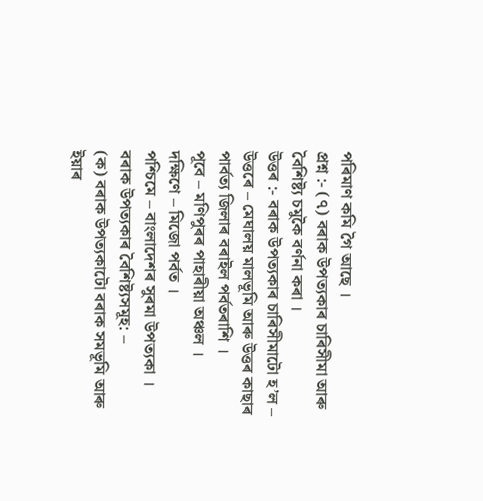পৰিমাণ কমি গৈ আছে ।
প্ৰশ্ন :- (৭) বৰাক উপত্যকাৰ চাৰিসীমা আৰু বৈশিষ্ট্য চমুকৈ বৰ্ণনা কৰা ।
উত্তৰ :- বৰাক উপত্যকাৰ চাৰিসীমাটো হ’ল – উত্তৰে – মেঘালয় মালভূমি আৰু উত্তৰ কাছাৰ পাৰ্বত্য জিলাৰ বৰাইল পৰ্বতৰাশি ।
পূবে – মণিপুৰৰ পাহাৰীয়া অঞ্চল ।
দক্ষিণে – মিজো পৰ্বত ।
পশ্চিমে – বাংলাদেশৰ সুৰমা উপত্যকা ।
বৰাক উপত্যকাৰ বৈশিষ্ট্যসমূহ: –
(ক) বৰাক উপত্যকাটো বৰাক সমভূমি আৰু ইয়াৰ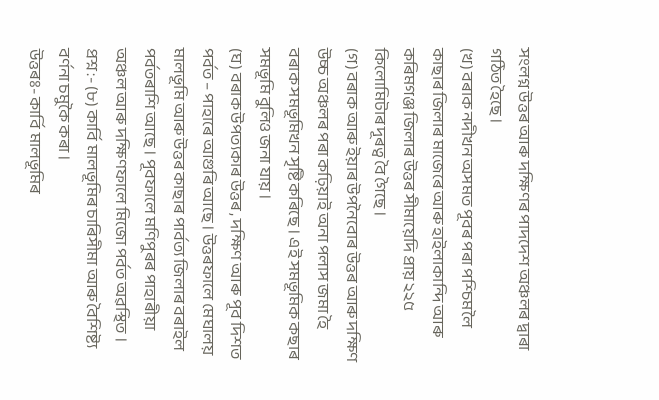সংলগ্ন উত্তৰ আৰু দক্ষিণৰ পাদদেশ অঞ্চলৰ দ্বাৰা গঠিত হৈছে ।
(খ) বৰাক নদীখন অসমত পূবৰ পৰা পশ্চিমলৈ কাছাৰ জিলাৰ মাজেৰে আৰু হাইলাকান্দি আৰু কৰিমগঞ্জ জিলাৰ উত্তৰ সীমায়েদি প্ৰায় ২২৫ কিলোমিটাৰ দূৰত্ব বৈ গৈছে ।
(গ) বৰাক আৰু ইয়াৰ উপনৈবোৰ উত্তৰ আৰু দক্ষিণ উচ্চ অঞ্চলৰ পৰা কঢ়িয়াই অনা পলাস জমা হৈ বৰাক সমভূমিখন সৃষ্টি কৰিছে । এই সমভূমিক কছাৰ সমভূমি বুলিও জনা যায় ।
(ঘ) বৰাক উপত্যকাৰ উত্তৰ , দক্ষিণ আৰু পূব দিশত পৰ্বত – পাহাৰে আগুৰি আছে । উত্তৰফালে মেঘালয় মালভূমি আৰু উত্তৰ কাছাৰ পাৰ্বত্য জিলাৰ বৰাইল পৰ্বতৰাশি আছে । পূবফালে মণিপুৰৰ পাহাৰীয়া অঞ্চল আৰু দক্ষিণফালে মিজো পৰ্বত অৱস্থিত ।
প্ৰশ্ন :- (৮) কাৰ্বি মালভূমিৰ চাৰিসীমা আৰু বৈশিষ্ট্য বৰ্ণনা চমুকৈ কৰা ।
উত্তৰঃ- কাৰ্বি মালভূমিৰ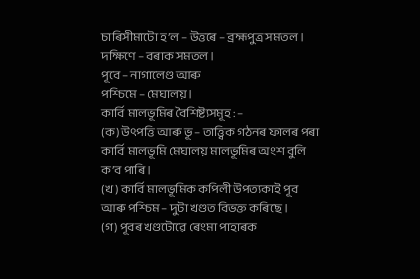চাৰিসীমাটো হ’ল – উত্তৰে – ব্ৰহ্মপুত্ৰ সমতল ।
দক্ষিণে – বৰাক সমতল ।
পূবে – নাগালেণ্ড আৰু
পশ্চিমে – মেঘালয় ।
কাৰ্বি মালভূমিৰ বৈশিষ্ট্যসমূহ : –
(ক) উৎপত্তি আৰু ভূ – তাত্ত্বিক গঠনৰ ফালৰ পৰা কাৰ্বি মালভূমি মেঘালয় মালভূমিৰ অংশ বুলি ক’ব পাৰি ।
(খ) কাৰ্বি মালভূমিক কপিলী উপত্যকাই পূব আৰু পশ্চিম – দুটা খণ্ডত বিভক্ত কৰিছে ।
(গ) পূবৰ খণ্ডটোৱে ৰেংমা পাহাৰক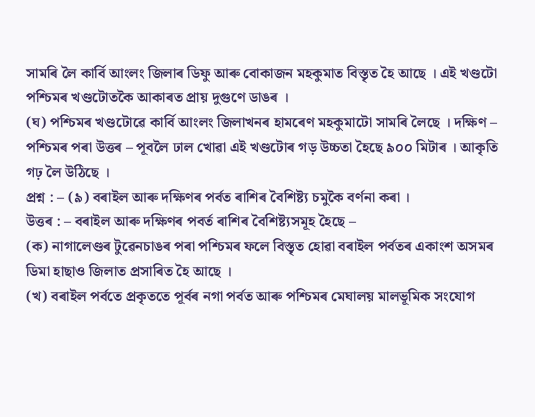সামৰি লৈ কাৰ্বি আংলং জিলাৰ ডিফু আৰু বোকাজন মহকুমাত বিস্তৃত হৈ আছে । এই খণ্ডটো পশ্চিমৰ খণ্ডটোতকৈ আকাৰত প্ৰায় দুগুণে ডাঙৰ ।
(ঘ) পশ্চিমৰ খণ্ডটোৱে কাৰ্বি আংলং জিলাখনৰ হামৰেণ মহকুমাটো সামৰি লৈছে । দক্ষিণ – পশ্চিমৰ পৰা উত্তৰ – পূবলৈ ঢাল খোৱা এই খণ্ডটোৰ গড় উচ্চতা হৈছে ৯০০ মিটাৰ । আকৃতি গঢ় লৈ উঠিছে ।
প্ৰশ্ন : – (৯) বৰাইল আৰু দক্ষিণৰ পৰ্বত ৰাশিৰ বৈশিষ্ট্য চমুকৈ বৰ্ণনা কৰা ।
উত্তৰ : – বৰাইল আৰু দক্ষিণৰ পবৰ্ত ৰাশিৰ বৈশিষ্ট্যসমূহ হৈছে –
(ক) নাগালেণ্ডৰ টুৱেনচাঙৰ পৰা পশ্চিমৰ ফলে বিস্তৃত হোৱা বৰাইল পৰ্বতৰ একাংশ অসমৰ ডিমা হাছাও জিলাত প্ৰসাৰিত হৈ আছে ।
(খ) বৰাইল পৰ্বতে প্ৰকৃততে পূৰ্বৰ নগা পৰ্বত আৰু পশ্চিমৰ মেঘালয় মালভূমিক সংযোগ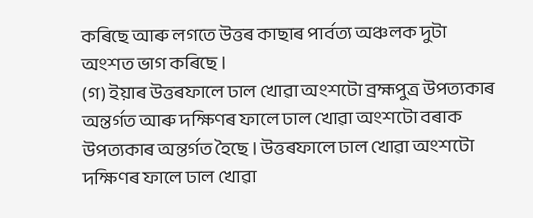কৰিছে আৰু লগতে উত্তৰ কাছাৰ পাৰ্বত্য অঞ্চলক দুটা অংশত ভাগ কৰিছে ।
(গ) ইয়াৰ উত্তৰফালে ঢাল খোৱা অংশটো ব্ৰহ্মপুত্ৰ উপত্যকাৰ অন্তৰ্গত আৰু দক্ষিণৰ ফালে ঢাল খোৱা অংশটো বৰাক উপত্যকাৰ অন্তর্গত হৈছে । উত্তৰফালে ঢাল খোৱা অংশটো দক্ষিণৰ ফালে ঢাল খোৱা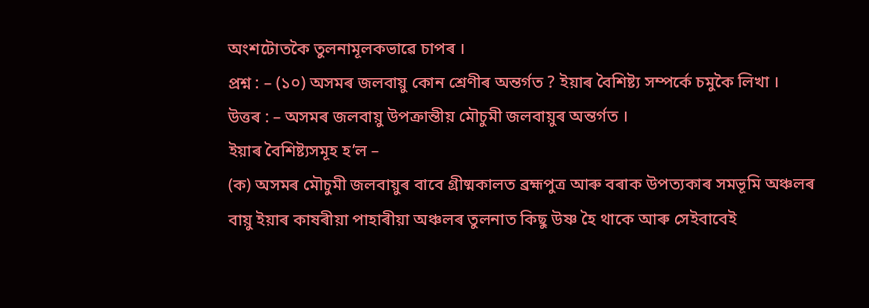অংশটোতকৈ তুলনামূলকভাৱে চাপৰ ।
প্ৰশ্ন : – (১০) অসমৰ জলবায়ু কোন শ্ৰেণীৰ অন্তৰ্গত ? ইয়াৰ বৈশিষ্ট্য সম্পৰ্কে চমুকৈ লিখা ।
উত্তৰ : – অসমৰ জলবায়ু উপক্ৰান্তীয় মৌচুমী জলবায়ুৰ অন্তৰ্গত ।
ইয়াৰ বৈশিষ্ট্যসমূহ হ’ল –
(ক) অসমৰ মৌচুমী জলবায়ুৰ বাবে গ্ৰীষ্মকালত ব্ৰহ্মপুত্ৰ আৰু বৰাক উপত্যকাৰ সমভূমি অঞ্চলৰ বায়ু ইয়াৰ কাষৰীয়া পাহাৰীয়া অঞ্চলৰ তুলনাত কিছু উষ্ণ হৈ থাকে আৰু সেইবাবেই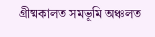গ্ৰীষ্মকালত সমভূমি অঞ্চলত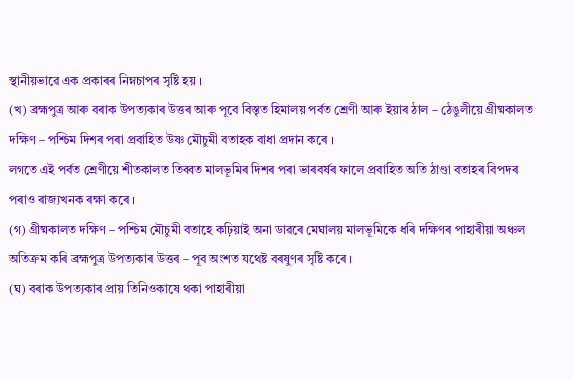স্থানীয়ভাৱে এক প্ৰকাৰৰ নিম্নচাপৰ সৃষ্টি হয় ।
(খ) ব্ৰহ্মপুত্ৰ আৰু বৰাক উপত্যকাৰ উত্তৰ আৰু পূবে বিস্তৃত হিমালয় পৰ্বত শ্রেণী আৰু ইয়াৰ ঠাল – ঠেঙুলীয়ে গ্ৰীষ্মকালত দক্ষিণ – পশ্চিম দিশৰ পৰা প্ৰবাহিত উষ্ণ মৌচুমী বতাহক বাধা প্ৰদান কৰে ।
লগতে এই পৰ্বত শ্ৰেণীয়ে শীতকালত তিব্বত মালভূমিৰ দিশৰ পৰা ভাৰবর্ষৰ ফালে প্ৰবাহিত অতি ঠাণ্ডা বতাহৰ বিপদৰ পৰাও ৰাজ্যখনক ৰক্ষা কৰে ।
(গ) গ্ৰীষ্মকালত দক্ষিণ – পশ্চিম মৌচুমী বতাহে কঢ়িয়াই অনা ডাৱৰে মেঘালয় মালভূমিকে ধৰি দক্ষিণৰ পাহাৰীয়া অঞ্চল অতিক্ৰম কৰি ব্ৰহ্মপুত্ৰ উপত্যকাৰ উত্তৰ – পূব অংশত যথেষ্ট বৰষুণৰ সৃষ্টি কৰে ।
(ঘ) বৰাক উপত্যকাৰ প্ৰায় তিনিওকাষে থকা পাহাৰীয়া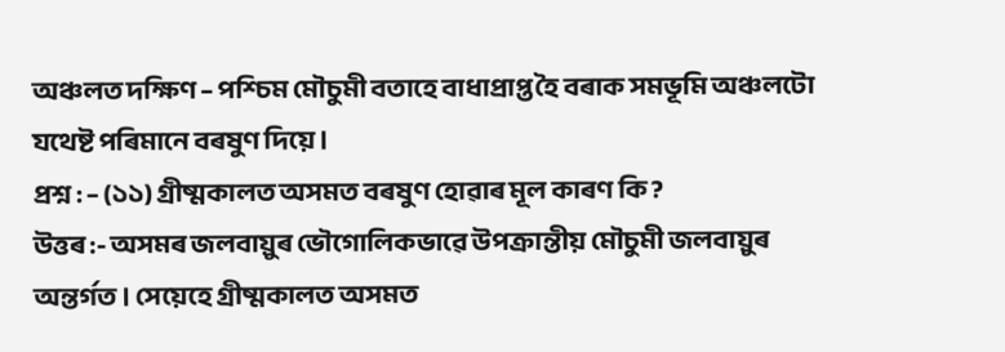অঞ্চলত দক্ষিণ – পশ্চিম মৌচুমী বতাহে বাধাপ্ৰাপ্ত হৈ বৰাক সমভূমি অঞ্চলটো যথেষ্ট পৰিমানে বৰষুণ দিয়ে ।
প্ৰশ্ন : – (১১) গ্ৰীষ্মকালত অসমত বৰষুণ হোৱাৰ মূল কাৰণ কি ?
উত্তৰ :- অসমৰ জলবায়ুৰ ভৌগোলিকভাৱে উপক্ৰান্তীয় মৌচুমী জলবায়ুৰ অন্তৰ্গত । সেয়েহে গ্ৰীষ্মকালত অসমত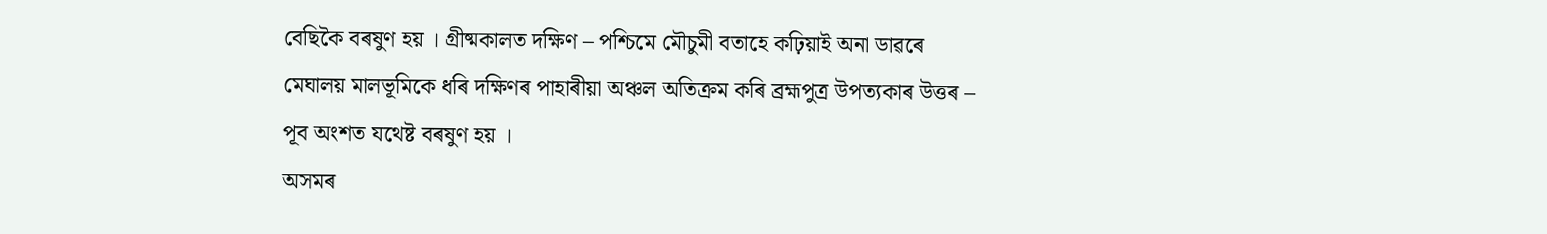বেছিকৈ বৰষুণ হয় । গ্ৰীষ্মকালত দক্ষিণ – পশ্চিমে মৌচুমী বতাহে কঢ়িয়াই অনা ডাৱৰে মেঘালয় মালভূমিকে ধৰি দক্ষিণৰ পাহাৰীয়া অঞ্চল অতিক্ৰম কৰি ব্ৰহ্মপুত্ৰ উপত্যকাৰ উত্তৰ – পূব অংশত যথেষ্ট বৰষুণ হয় ।
অসমৰ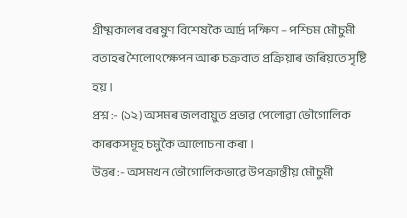গ্ৰীষ্মকালৰ বৰষুণ বিশেষকৈ আৰ্দ্ৰ দক্ষিণ – পশ্চিম মৌচুমী বতাহৰ শৈলোৎক্ষেপন আৰু চক্ৰবাত প্ৰক্ৰিয়াৰ জৰিয়তে সৃষ্টি হয় ।
প্ৰশ্ন :- (১২) অসমৰ জলবায়ুত প্ৰভাৱ পেলোৱা ভৌগোলিক কাৰকসমূহ চমুকৈ আলোচনা কৰা ।
উত্তৰ :- অসমখন ভৌগোলিকভাৱে উপক্ৰান্তীয় মৌচুমী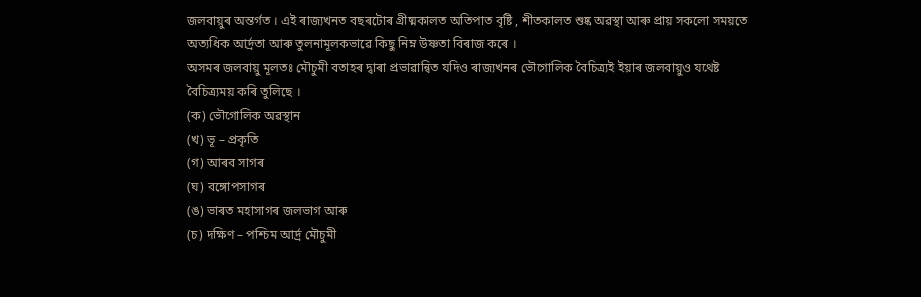জলবায়ুৰ অন্তৰ্গত । এই ৰাজ্যখনত বছৰটোৰ গ্ৰীষ্মকালত অতিপাত বৃষ্টি , শীতকালত শুষ্ক অৱস্থা আৰু প্ৰায় সকলো সময়তে অত্যধিক আৰ্দ্ৰতা আৰু তুলনামূলকভাৱে কিছু নিম্ন উষ্ণতা বিৰাজ কৰে ।
অসমৰ জলবায়ু মূলতঃ মৌচুমী বতাহৰ দ্বাৰা প্ৰভাৱান্বিত যদিও ৰাজ্যখনৰ ভৌগোলিক বৈচিত্ৰ্যই ইয়াৰ জলবায়ুও যথেষ্ট বৈচিত্ৰ্যময় কৰি তুলিছে ।
(ক) ভৌগোলিক অৱস্থান
(খ) ভূ – প্ৰকৃতি
(গ) আৰব সাগৰ
(ঘ) বঙ্গোপসাগৰ
(ঙ) ভাৰত মহাসাগৰ জলভাগ আৰু
(চ) দক্ষিণ – পশ্চিম আৰ্দ্ৰ মৌচুমী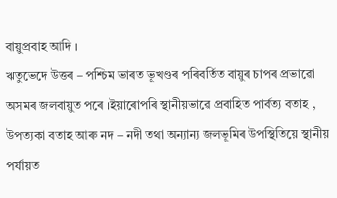বায়ুপ্ৰবাহ আদি ।
ঋতুভেদে উত্তৰ – পশ্চিম ভাৰত ভূখণ্ডৰ পৰিবৰ্তিত বায়ুৰ চাপৰ প্ৰভাৱো অসমৰ জলবায়ুত পৰে ।ইয়াৰোপৰি স্থানীয়ভাৱে প্ৰবাহিত পাৰ্বত্য বতাহ , উপত্যকা বতাহ আৰু নদ – নদী তথা অন্যান্য জলভূমিৰ উপস্থিতিয়ে স্থানীয় পৰ্যায়ত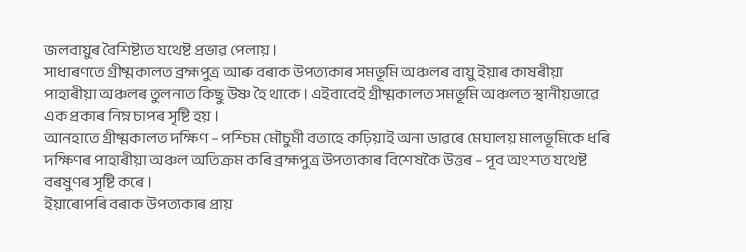জলবায়ুৰ বৈশিষ্ট্যত যথেষ্ট প্ৰভাৱ পেলায় ।
সাধাৰণতে গ্ৰীষ্মকালত ব্ৰহ্মপুত্ৰ আৰু বৰাক উপত্যকাৰ সমভূমি অঞ্চলৰ বায়ু ইয়াৰ কাষৰীয়া পাহাৰীয়া অঞ্চলৰ তুলনাত কিছু উষ্ণ হৈ থাকে । এইবাবেই গ্ৰীষ্মকালত সমভূমি অঞ্চলত স্থানীয়ভাৱে এক প্ৰকাৰ নিম্ন চাপৰ সৃষ্টি হয় ।
আনহাতে গ্ৰীষ্মকালত দক্ষিণ – পশ্চিম মৌচুমী বতাহে কঢ়িয়াই অনা ডাৱৰে মেঘালয় মালভূমিকে ধৰি দক্ষিণৰ পাহাৰীয়া অঞ্চল অতিক্ৰম কৰি ব্ৰহ্মপুত্ৰ উপত্যকাৰ বিশেষকৈ উত্তৰ – পূব অংশত যথেষ্ট বৰষুণৰ সৃষ্টি কৰে ।
ইয়াৰোপৰি বৰাক উপত্যকাৰ প্ৰায়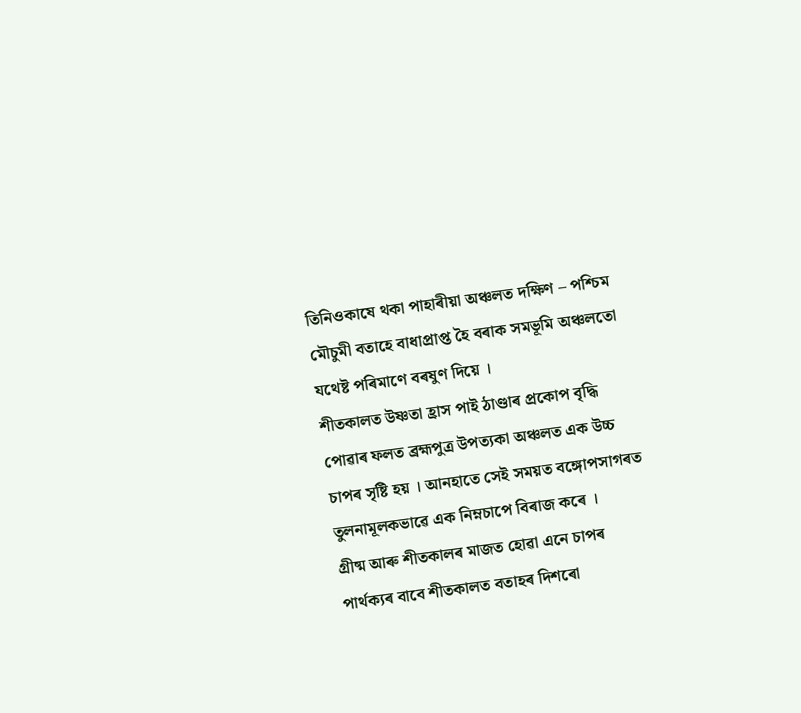তিনিওকাষে থকা পাহাৰীয়া অঞ্চলত দক্ষিণ – পশ্চিম মৌচুমী বতাহে বাধাপ্ৰাপ্ত হৈ বৰাক সমভূমি অঞ্চলতো যথেষ্ট পৰিমাণে বৰষুণ দিয়ে ।
শীতকালত উষ্ণতা হ্ৰাস পাই ঠাণ্ডাৰ প্ৰকোপ বৃদ্ধি পোৱাৰ ফলত ব্ৰহ্মপুত্ৰ উপত্যকা অঞ্চলত এক উচ্চ চাপৰ সৃষ্টি হয় । আনহাতে সেই সময়ত বঙ্গোপসাগৰত তুলনামূলকভাৱে এক নিম্নচাপে বিৰাজ কৰে ।
গ্ৰীষ্ম আৰু শীতকালৰ মাজত হোৱা এনে চাপৰ পাৰ্থক্যৰ বাবে শীতকালত বতাহৰ দিশৰো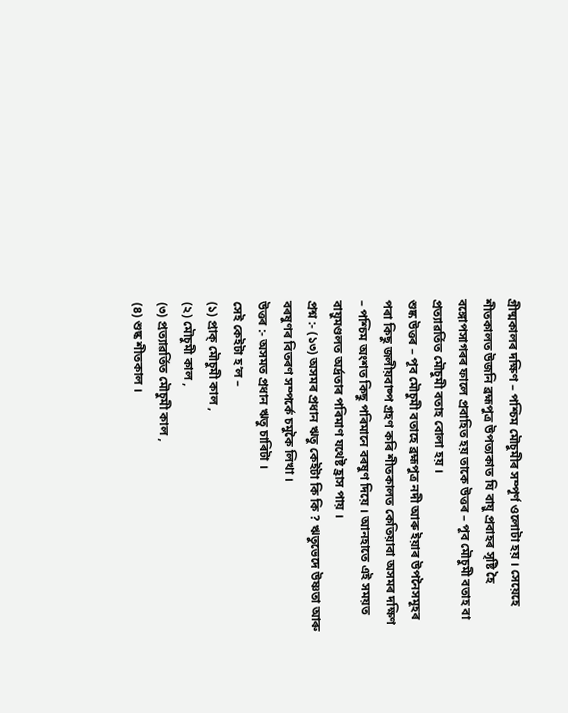গ্ৰীষ্মকালৰ দক্ষিণ – পশ্চিম মৌচুমীৰ সম্পূৰ্ণ ওলোটা হয় । সেয়েহে শীতকালত উজনি ব্ৰহ্মপুত্ৰ উপত্যকাত যি বায়ু প্ৰবাহৰ সৃষ্টি হৈ বঙ্গোপসাগৰৰ ফালে প্ৰবাহিত হয় তাকে উত্তৰ – পূব মৌচুমী বতাহ বা প্ৰত্যাৱৰ্তিত মৌচুমী বতাহ বোলা হয় ।
শুষ্ক উত্তৰ – পূব মৌচুমী বতাহে ব্ৰহ্মপুত্ৰ নদী আৰু ইয়াৰ উপনৈসমূহৰ পৰা কিছু জলীয়বাষ্প গ্ৰহণ কৰি শীতকালত কেতিয়াবা অসমৰ দক্ষিণ – পশ্চিম অংশত কিছু পৰিমানে বৰষুণ দিয়ে । আনহাতে এই সময়ত বায়ুমণ্ডলত অৰ্দ্ৰতাৰ পৰিমাণ যথেষ্ট হ্ৰাস পায় ।
প্ৰশ্ন :- (১৩) অসমৰ প্ৰধান ঋতু কেইটা কি কি ? ঋতুভেদে উষ্ণতা আৰু বৰষুণৰ বিতৰণ সম্পৰ্কে চমুকৈ লিখা ।
উত্তৰ :- অসমত প্ৰধান ঋতু চাৰিটা ।
সেই কেইটা হ’ল –
(১) প্ৰাক্ মৌচুমী কাল ,
(২) মৌচুমী কাল ,
(৩) প্ৰত্যাৱৰ্তিত মৌচুমী কাল ,
(৪) শুষ্ক শীতকাল ।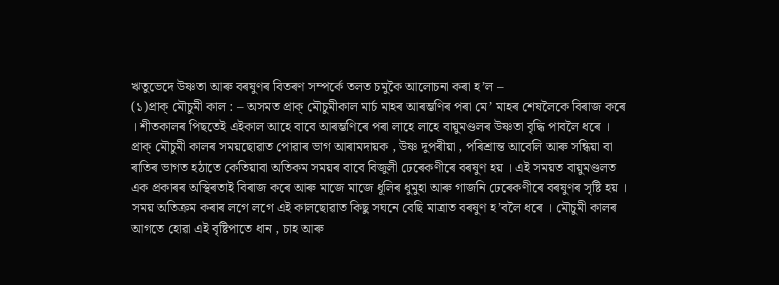ঋতুভেদে উষ্ণতা আৰু বৰষুণৰ বিতৰণ সম্পৰ্কে তলত চমুকৈ আলোচনা কৰা হ’ল –
(১)প্ৰাক্ মৌচুমী কাল : – অসমত প্ৰাক্ মৌচুমীকাল মাৰ্চ মাহৰ আৰম্ভণিৰ পৰা মে’ মাহৰ শেষলৈকে বিৰাজ কৰে । শীতকালৰ পিছতেই এইকাল আহে বাবে আৰম্ভণিৰে পৰা লাহে লাহে বায়ুমণ্ডলৰ উষ্ণতা বৃদ্ধি পাবলৈ ধৰে ।
প্ৰাক্ মৌচুমী কালৰ সময়ছোৱাত পোৱাৰ ভাগ আৰামদায়ক , উষ্ণ দুপৰীয়া , পৰিশ্ৰান্ত আবেলি আৰু সন্ধিয়া বা ৰাতিৰ ভাগত হঠাতে কেতিয়াবা অতিকম সময়ৰ বাবে বিজুলী ঢেৰেকণীৰে বৰষুণ হয় । এই সময়ত বায়ুমণ্ডলত এক প্ৰকাৰৰ অস্থিৰতাই বিৰাজ কৰে আৰু মাজে মাজে ধূলিৰ ধুমুহা আৰু গাজনি ঢেৰেকণীৰে বৰষুণৰ সৃষ্টি হয় ।
সময় অতিক্ৰম কৰাৰ লগে লগে এই কালছোৱাত কিছু সঘনে বেছি মাত্ৰাত বৰষুণ হ’বলৈ ধৰে । মৌচুমী কালৰ আগতে হোৱা এই বৃষ্টিপাতে ধান , চাহ আৰু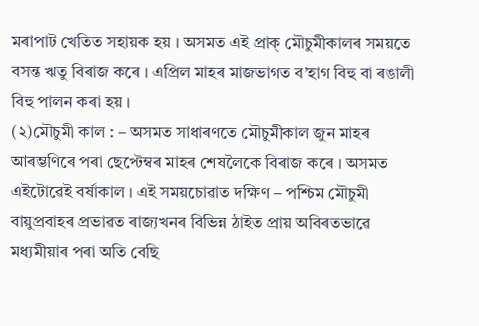মৰাপাট খেতিত সহায়ক হয় । অসমত এই প্ৰাক্ মৌচুমীকালৰ সময়তে বসন্ত ঋতু বিৰাজ কৰে । এপ্ৰিল মাহৰ মাজভাগত ব’হাগ বিহু বা ৰঙালী বিহু পালন কৰা হয় ।
(২)মৌচুমী কাল : – অসমত সাধাৰণতে মৌচুমীকাল জুন মাহৰ আৰম্ভণিৰে পৰা ছেপ্টেম্বৰ মাহৰ শেষলৈকে বিৰাজ কৰে । অসমত এইটোৱেই বৰ্ষাকাল । এই সময়চোৱাত দক্ষিণ – পশ্চিম মৌচুমী বায়ুপ্ৰবাহৰ প্ৰভাৱত ৰাজ্যখনৰ বিভিন্ন ঠাইত প্ৰায় অবিৰতভাৱে মধ্যমীয়াৰ পৰা অতি বেছি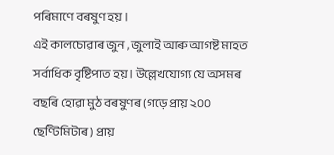পৰিমাণে বৰষুণ হয় ।
এই কালচোৱাৰ জুন , জুলাই আৰু আগষ্ট মাহত সৰ্বাধিক বৃষ্টিপাত হয় । উল্লেখযোগ্য যে অসমৰ বছৰি হোৱা মুঠ বৰষুণৰ (গড়ে প্ৰায় ২০০ ছেণ্টিমিটাৰ ) প্ৰায়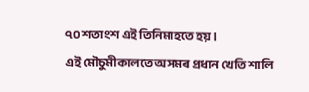৭০ শতাংশ এই তিনিমাহতে হয় ।
এই মৌচুমীকালতে অসমৰ প্ৰধান খেতি শালি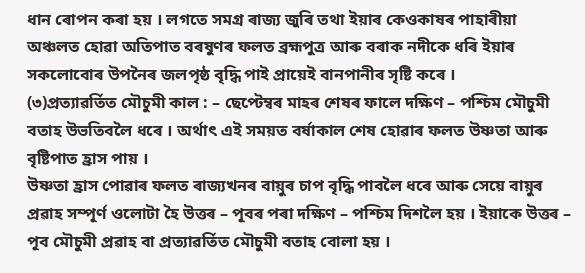ধান ৰোপন কৰা হয় । লগতে সমগ্ৰ ৰাজ্য জুৰি তথা ইয়াৰ কেওকাষৰ পাহাৰীয়া অঞ্চলত হোৱা অতিপাত বৰষুণৰ ফলত ব্ৰহ্মপুত্ৰ আৰু বৰাক নদীকে ধৰি ইয়াৰ সকলোবোৰ উপনৈৰ জলপৃষ্ঠ বৃদ্ধি পাই প্ৰায়েই বানপানীৰ সৃষ্টি কৰে ।
(৩)প্ৰত্যাৱৰ্তিত মৌচুমী কাল : – ছেপ্টেম্বৰ মাহৰ শেষৰ ফালে দক্ষিণ – পশ্চিম মৌচুমী বতাহ উভতিবলৈ ধৰে । অৰ্থাৎ এই সময়ত বৰ্ষাকাল শেষ হোৱাৰ ফলত উষ্ণতা আৰু বৃষ্টিপাত হ্ৰাস পায় ।
উষ্ণতা হ্ৰাস পোৱাৰ ফলত ৰাজ্যখনৰ বায়ুৰ চাপ বৃদ্ধি পাবলৈ ধৰে আৰু সেয়ে বায়ুৰ প্ৰৱাহ সম্পূৰ্ণ ওলোটা হৈ উত্তৰ – পূবৰ পৰা দক্ষিণ – পশ্চিম দিশলৈ হয় । ইয়াকে উত্তৰ – পূব মৌচুমী প্ৰৱাহ বা প্ৰত্যাৱৰ্তিত মৌচুমী বতাহ বোলা হয় ।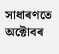সাধাৰণতে অক্টোবৰ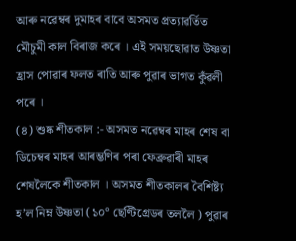আৰু নৱেম্বৰ দুমাহৰ বাবে অসমত প্ৰত্যাৱৰ্তিত মৌচুমী কাল বিৰাজ কৰে । এই সময়ছোৱাত উষ্ণতা হ্ৰাস পোৱাৰ ফলত ৰাতি আৰু পুৱাৰ ভাগত কুঁৱলী পৰে ।
(৪) শুষ্ক শীতকাল :- অসমত নৱেম্বৰ মাহৰ শেষ বা ডিচেম্বৰ মাহৰ আৰম্ভণিৰ পৰা ফেব্ৰুৱাৰী মাহৰ শেষলৈকে শীতকাল । অসমত শীতকালৰ বৈশিষ্ট্য হ’ল নিম্ন উষ্ণতা (১০° ছেণ্টিগ্ৰেডৰ তললৈ ) পুৱাৰ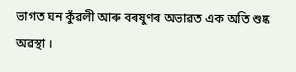ভাগত ঘন কুঁৱলী আৰু বৰষুণৰ অভাৱত এক অতি শুষ্ক অৱস্থা ।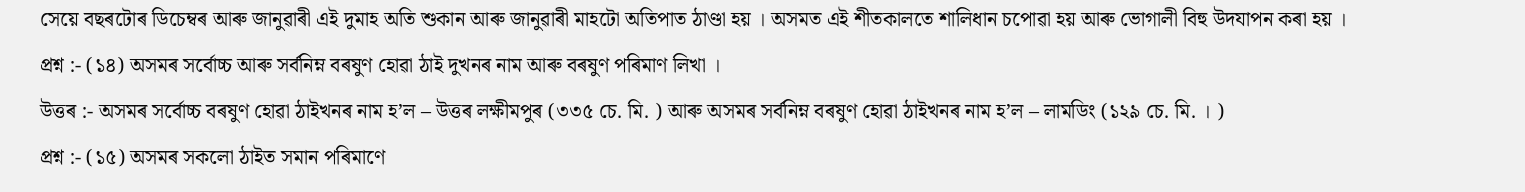সেয়ে বছৰটোৰ ডিচেম্বৰ আৰু জানুৱাৰী এই দুমাহ অতি শুকান আৰু জানুৱাৰী মাহটো অতিপাত ঠাণ্ডা হয় । অসমত এই শীতকালতে শালিধান চপোৱা হয় আৰু ভোগালী বিহু উদযাপন কৰা হয় ।
প্ৰশ্ন :- (১৪) অসমৰ সৰ্বোচ্চ আৰু সৰ্বনিম্ন বৰষুণ হোৱা ঠাই দুখনৰ নাম আৰু বৰষুণ পৰিমাণ লিখা ।
উত্তৰ :- অসমৰ সৰ্বোচ্চ বৰষুণ হোৱা ঠাইখনৰ নাম হ’ল – উত্তৰ লক্ষীমপুৰ (৩৩৫ চে. মি. ) আৰু অসমৰ সৰ্বনিম্ন বৰষুণ হোৱা ঠাইখনৰ নাম হ’ল – লামডিং (১২৯ চে. মি. । )
প্ৰশ্ন :- (১৫) অসমৰ সকলো ঠাইত সমান পৰিমাণে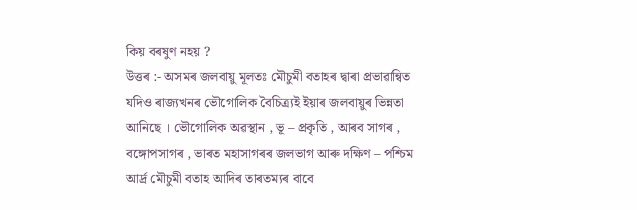কিয় বৰষুণ নহয় ?
উত্তৰ :- অসমৰ জলবায়ু মূলতঃ মৌচুমী বতাহৰ দ্বাৰা প্ৰভাৱান্বিত যদিও ৰাজ্যখনৰ ভৌগোলিক বৈচিত্ৰ্যই ইয়াৰ জলবায়ুৰ ভিন্নতা আনিছে । ভৌগোলিক অৱস্থান , ভূ – প্ৰকৃতি , আৰব সাগৰ , বঙ্গোপসাগৰ , ভাৰত মহাসাগৰৰ জলভাগ আৰু দক্ষিণ – পশ্চিম আৰ্দ্ৰ মৌচুমী বতাহ আদিৰ তাৰতম্যৰ বাবে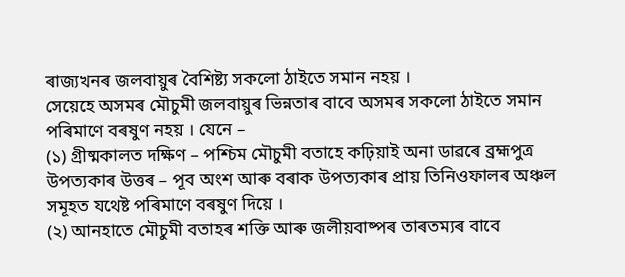ৰাজ্যখনৰ জলবায়ুৰ বৈশিষ্ট্য সকলো ঠাইতে সমান নহয় ।
সেয়েহে অসমৰ মৌচুমী জলবায়ুৰ ভিন্নতাৰ বাবে অসমৰ সকলো ঠাইতে সমান পৰিমাণে বৰষুণ নহয় । যেনে –
(১) গ্ৰীষ্মকালত দক্ষিণ – পশ্চিম মৌচুমী বতাহে কঢ়িয়াই অনা ডাৱৰে ব্ৰহ্মপুত্ৰ উপত্যকাৰ উত্তৰ – পূব অংশ আৰু বৰাক উপত্যকাৰ প্ৰায় তিনিওফালৰ অঞ্চল সমূহত যথেষ্ট পৰিমাণে বৰষুণ দিয়ে ।
(২) আনহাতে মৌচুমী বতাহৰ শক্তি আৰু জলীয়বাষ্পৰ তাৰতম্যৰ বাবে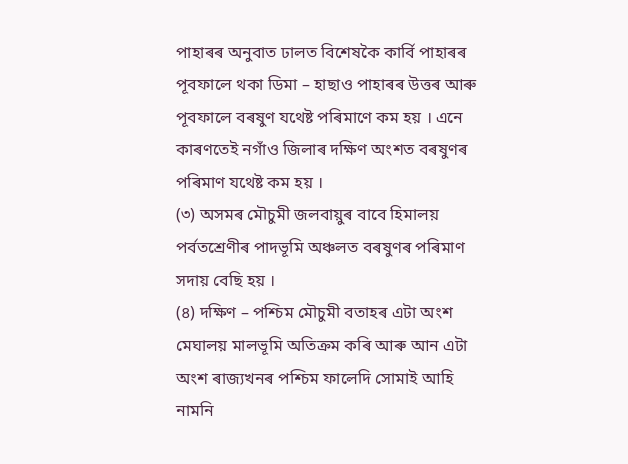পাহাৰৰ অনুবাত ঢালত বিশেষকৈ কাৰ্বি পাহাৰৰ পূবফালে থকা ডিমা – হাছাও পাহাৰৰ উত্তৰ আৰু পূবফালে বৰষুণ যথেষ্ট পৰিমাণে কম হয় । এনে কাৰণতেই নগাঁও জিলাৰ দক্ষিণ অংশত বৰষুণৰ পৰিমাণ যথেষ্ট কম হয় ।
(৩) অসমৰ মৌচুমী জলবায়ুৰ বাবে হিমালয় পৰ্বতশ্ৰেণীৰ পাদভূমি অঞ্চলত বৰষুণৰ পৰিমাণ সদায় বেছি হয় ।
(৪) দক্ষিণ – পশ্চিম মৌচুমী বতাহৰ এটা অংশ মেঘালয় মালভূমি অতিক্ৰম কৰি আৰু আন এটা অংশ ৰাজ্যখনৰ পশ্চিম ফালেদি সোমাই আহি নামনি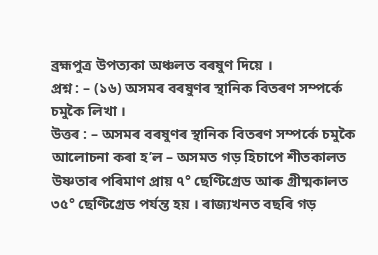ব্ৰহ্মপুত্ৰ উপত্যকা অঞ্চলত বৰষুণ দিয়ে ।
প্ৰশ্ন : – (১৬) অসমৰ বৰষুণৰ স্থানিক বিতৰণ সম্পৰ্কে চমুকৈ লিখা ।
উত্তৰ : – অসমৰ বৰষুণৰ স্থানিক বিতৰণ সম্পৰ্কে চমুকৈ আলোচনা কৰা হ’ল – অসমত গড় হিচাপে শীতকালত উষ্ণতাৰ পৰিমাণ প্ৰায় ৭° ছেণ্টিগ্ৰেড আৰু গ্ৰীষ্মকালত ৩৫° ছেণ্টিগ্ৰেড পৰ্যন্ত হয় । ৰাজ্যখনত বছৰি গড়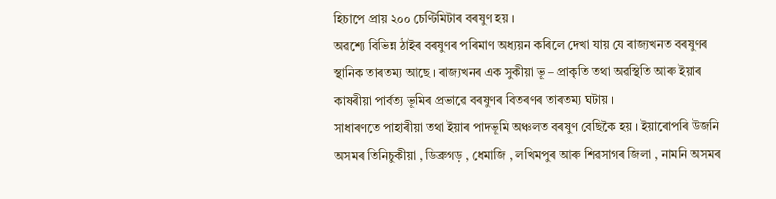হিচাপে প্ৰায় ২০০ চেণ্টিমিটাৰ বৰষুণ হয় ।
অৱশ্যে বিভিন্ন ঠাইৰ বৰষুণৰ পৰিমাণ অধ্যয়ন কৰিলে দেখা যায় যে ৰাজ্যখনত বৰষুণৰ স্থানিক তাৰতম্য আছে । ৰাজ্যখনৰ এক সুকীয়া ভূ – প্ৰাকৃতি তথা অৱস্থিতি আৰু ইয়াৰ কাষৰীয়া পাৰ্বত্য ভূমিৰ প্ৰভাৱে বৰষুণৰ বিতৰণৰ তাৰতম্য ঘটায় ।
সাধাৰণতে পাহাৰীয়া তথা ইয়াৰ পাদভূমি অঞ্চলত বৰষুণ বেছিকৈ হয় । ইয়াৰোপৰি উজনি অসমৰ তিনিচুকীয়া , ডিব্ৰুগড় , ধেমাজি , লখিমপুৰ আৰু শিৱসাগৰ জিলা , নামনি অসমৰ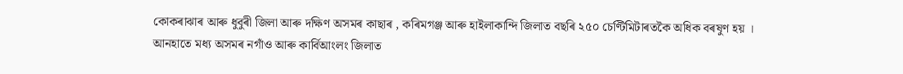কোকৰাঝাৰ আৰু ধুবুৰী জিলা আৰু দক্ষিণ অসমৰ কাছাৰ , কৰিমগঞ্জ আৰু হাইলাকান্দি জিলাত বছৰি ২৫০ চেণ্টিমিটাৰতকৈ অধিক বৰষুণ হয় ।
আনহাতে মধ্য অসমৰ নগাঁও আৰু কাৰ্বিআংলং জিলাত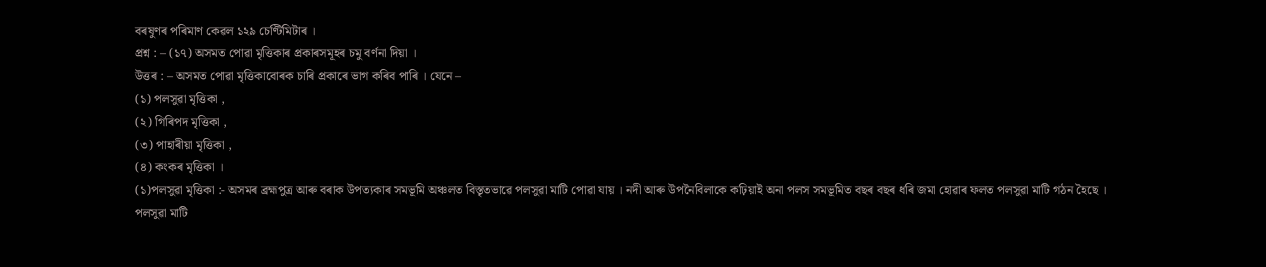বৰষুণৰ পৰিমাণ কেৱল ১২৯ চেণ্টিমিটাৰ ।
প্ৰশ্ন : – (১৭) অসমত পোৱা মৃত্তিকাৰ প্ৰকাৰসমূহৰ চমু বৰ্ণনা দিয়া ।
উত্তৰ : – অসমত পোৱা মৃত্তিকাবোৰক চাৰি প্ৰকাৰে ভাগ কৰিব পাৰি । যেনে –
(১) পলসুৱা মৃত্তিকা ,
(২) গিৰিপদ মৃত্তিকা ,
(৩) পাহাৰীয়া মৃত্তিকা ,
(৪) কংকৰ মৃত্তিকা ।
(১)পলসুৱা মৃত্তিকা :- অসমৰ ব্ৰহ্মপুত্ৰ আৰু বৰাক উপত্যকাৰ সমভূমি অঞ্চলত বিস্তৃতভাৱে পলসুৱা মাটি পোৱা যায় । নদী আৰু উপনৈবিলাকে কঢ়িয়াই অনা পলস সমভূমিত বছৰ বছৰ ধৰি জমা হোৱাৰ ফলত পলসুৱা মাটি গঠন হৈছে ।
পলসুৱা মাটি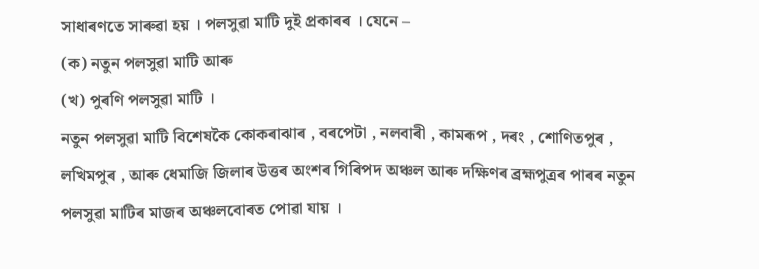সাধাৰণতে সাৰুৱা হয় । পলসুৱা মাটি দুই প্ৰকাৰৰ । যেনে –
(ক) নতুন পলসুৱা মাটি আৰু
(খ) পুৰণি পলসুৱা মাটি ।
নতুন পলসুৱা মাটি বিশেষকৈ কোকৰাঝাৰ , বৰপেটা , নলবাৰী , কামৰূপ , দৰং , শোণিতপুৰ , লখিমপুৰ , আৰু ধেমাজি জিলাৰ উত্তৰ অংশৰ গিৰিপদ অঞ্চল আৰু দক্ষিণৰ ব্ৰহ্মপুত্ৰৰ পাৰৰ নতুন পলসুৱা মাটিৰ মাজৰ অঞ্চলবোৰত পোৱা যায় ।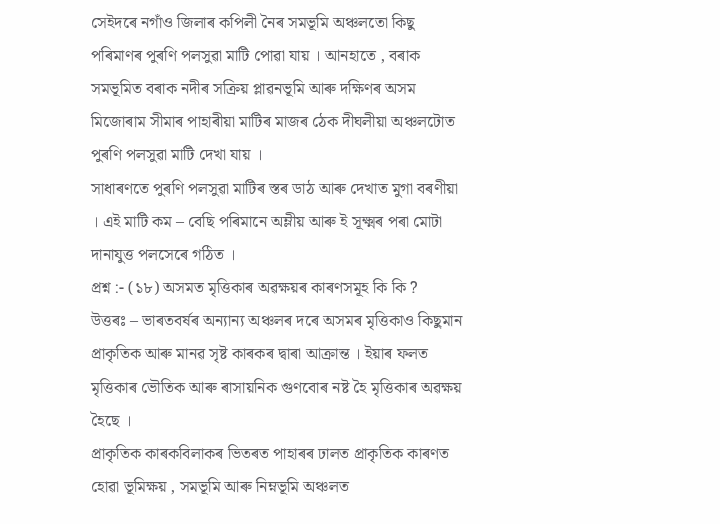সেইদৰে নগাঁও জিলাৰ কপিলী নৈৰ সমভূমি অঞ্চলতো কিছু পৰিমাণৰ পুৰণি পলসুৱা মাটি পোৱা যায় । আনহাতে , বৰাক সমভূমিত বৰাক নদীৰ সক্ৰিয় প্লাৱনভূমি আৰু দক্ষিণৰ অসম মিজোৰাম সীমাৰ পাহাৰীয়া মাটিৰ মাজৰ ঠেক দীঘলীয়া অঞ্চলটোত পুৰণি পলসুৱা মাটি দেখা যায় ।
সাধাৰণতে পুৰণি পলসুৱা মাটিৰ স্তৰ ডাঠ আৰু দেখাত মুগা বৰণীয়া । এই মাটি কম – বেছি পৰিমানে অম্লীয় আৰু ই সূক্ষ্মৰ পৰা মোটা দানাযুত্ত পলসেৰে গঠিত ।
প্রশ্ন :- (১৮) অসমত মৃত্তিকাৰ অৱক্ষয়ৰ কাৰণসমূহ কি কি ?
উত্তৰঃ – ভাৰতবৰ্ষৰ অন্যান্য অঞ্চলৰ দৰে অসমৰ মৃত্তিকাও কিছুমান প্ৰাকৃতিক আৰু মানৱ সৃষ্ট কাৰকৰ দ্বাৰা আক্ৰান্ত । ইয়াৰ ফলত মৃত্তিকাৰ ভৌতিক আৰু ৰাসায়নিক গুণবোৰ নষ্ট হৈ মৃত্তিকাৰ অৱক্ষয় হৈছে ।
প্ৰাকৃতিক কাৰকবিলাকৰ ভিতৰত পাহাৰৰ ঢালত প্ৰাকৃতিক কাৰণত হোৱা ভূমিক্ষয় , সমভূমি আৰু নিম্নভূমি অঞ্চলত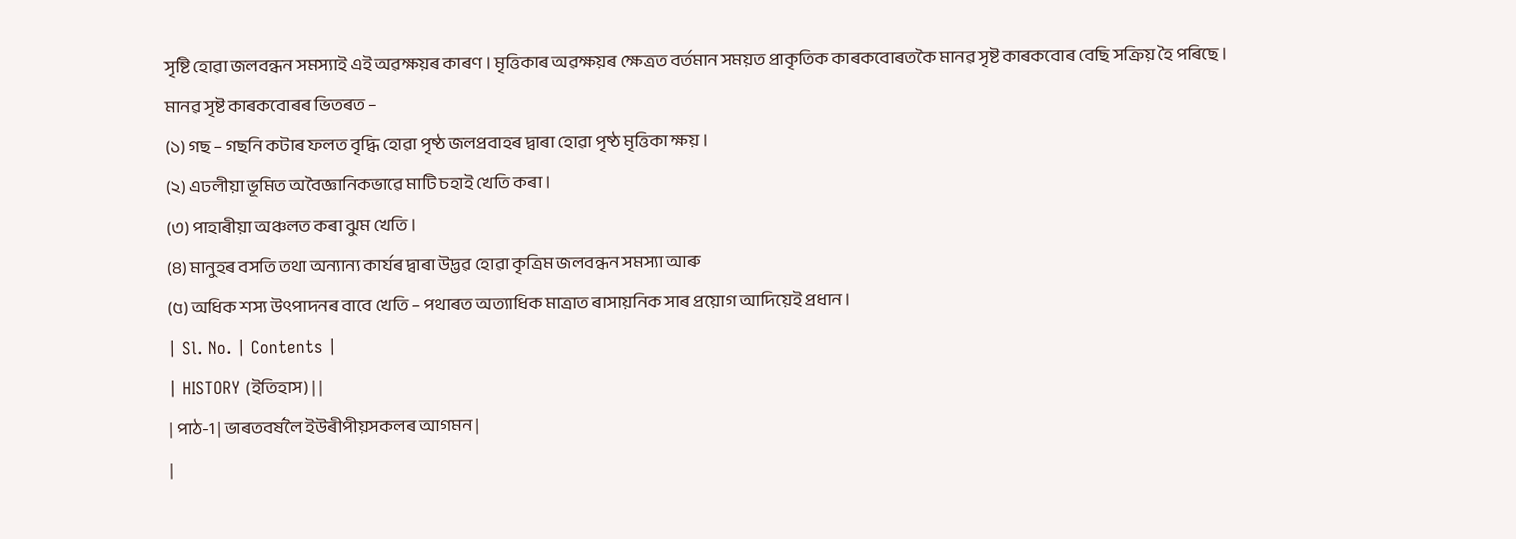সৃষ্টি হোৱা জলবন্ধন সমস্যাই এই অৱক্ষয়ৰ কাৰণ । মৃত্তিকাৰ অৱক্ষয়ৰ ক্ষেত্ৰত বৰ্তমান সময়ত প্ৰাকৃতিক কাৰকবোৰতকৈ মানৱ সৃষ্ট কাৰকবোৰ বেছি সক্ৰিয় হৈ পৰিছে ।
মানৱ সৃষ্ট কাৰকবোৰৰ ভিতৰত –
(১) গছ – গছনি কটাৰ ফলত বৃদ্ধি হোৱা পৃষ্ঠ জলপ্ৰবাহৰ দ্বাৰা হোৱা পৃষ্ঠ মৃত্তিকা ক্ষয় ।
(২) এঢলীয়া ভূমিত অবৈজ্ঞানিকভাৱে মাটি চহাই খেতি কৰা ।
(৩) পাহাৰীয়া অঞ্চলত কৰা ঝুম খেতি ।
(৪) মানুহৰ বসতি তথা অন্যান্য কাৰ্যৰ দ্বাৰা উদ্ভৱ হোৱা কৃত্ৰিম জলবন্ধন সমস্যা আৰু
(৫) অধিক শস্য উৎপাদনৰ বাবে খেতি – পথাৰত অত্যাধিক মাত্ৰাত ৰাসায়নিক সাৰ প্ৰয়োগ আদিয়েই প্ৰধান ।
| Sl. No. | Contents |
| HISTORY (ইতিহাস) | |
| পাঠ-1 | ভাৰতবৰ্ষলৈ ইউৰীপীয়সকলৰ আগমন |
|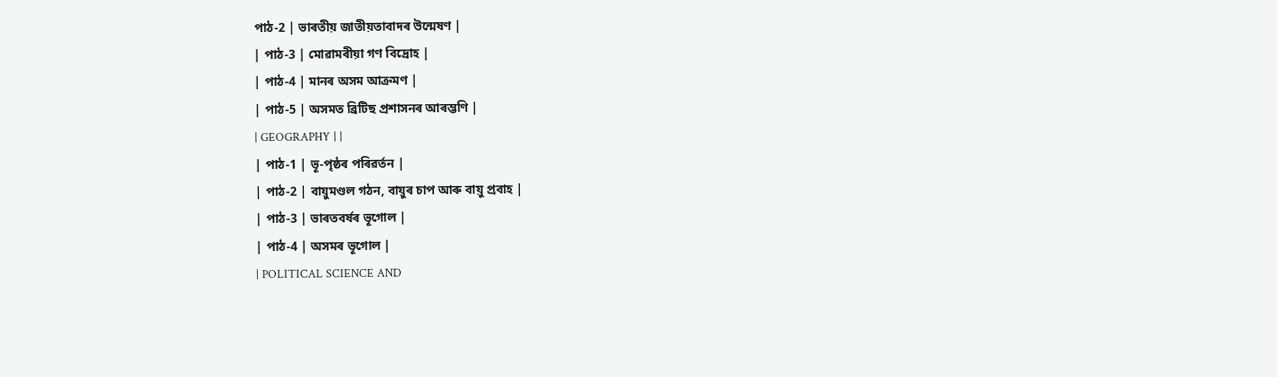পাঠ-2 | ভাৰতীয় জাতীয়তাবাদৰ উন্মেষণ |
| পাঠ-3 | মোৱামৰীয়া গণ বিদ্ৰোহ |
| পাঠ-4 | মানৰ অসম আক্ৰমণ |
| পাঠ-5 | অসমত ব্ৰিটিছ প্ৰশাসনৰ আৰম্ভণি |
| GEOGRAPHY | |
| পাঠ-1 | ভূ-পৃষ্ঠৰ পৰিৱৰ্তন |
| পাঠ-2 | বায়ুমণ্ডল গঠন, বায়ুৰ চাপ আৰু বায়ু প্ৰবাহ |
| পাঠ-3 | ভাৰতবৰ্ষৰ ভূগোল |
| পাঠ-4 | অসমৰ ভূগোল |
| POLITICAL SCIENCE AND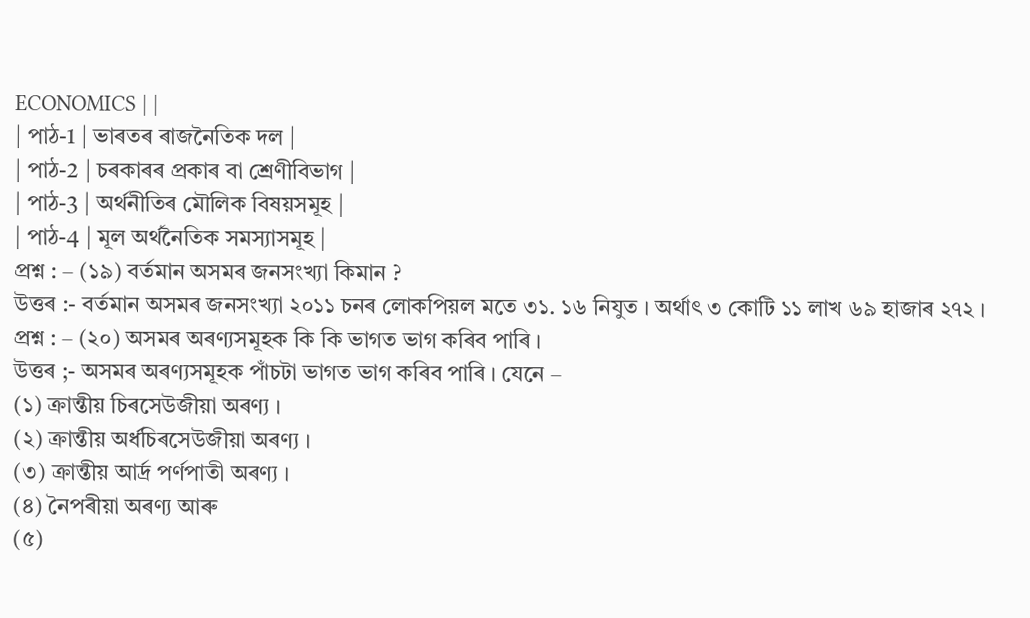ECONOMICS | |
| পাঠ-1 | ভাৰতৰ ৰাজনৈতিক দল |
| পাঠ-2 | চৰকাৰৰ প্ৰকাৰ বা শ্ৰেণীবিভাগ |
| পাঠ-3 | অৰ্থনীতিৰ মৌলিক বিষয়সমূহ |
| পাঠ-4 | মূল অৰ্থনৈতিক সমস্যাসমূহ |
প্ৰশ্ন : – (১৯) বৰ্তমান অসমৰ জনসংখ্যা কিমান ?
উত্তৰ :- বৰ্তমান অসমৰ জনসংখ্যা ২০১১ চনৰ লোকপিয়ল মতে ৩১. ১৬ নিযুত । অৰ্থাৎ ৩ কোটি ১১ লাখ ৬৯ হাজাৰ ২৭২ ।
প্ৰশ্ন : – (২০) অসমৰ অৰণ্যসমূহক কি কি ভাগত ভাগ কৰিব পাৰি ।
উত্তৰ ;- অসমৰ অৰণ্যসমূহক পাঁচটা ভাগত ভাগ কৰিব পাৰি । যেনে –
(১) ক্ৰান্তীয় চিৰসেউজীয়া অৰণ্য ।
(২) ক্ৰান্তীয় অৰ্ধচিৰসেউজীয়া অৰণ্য ।
(৩) ক্ৰান্তীয় আৰ্দ্ৰ পৰ্ণপাতী অৰণ্য ।
(৪) নৈপৰীয়া অৰণ্য আৰু
(৫)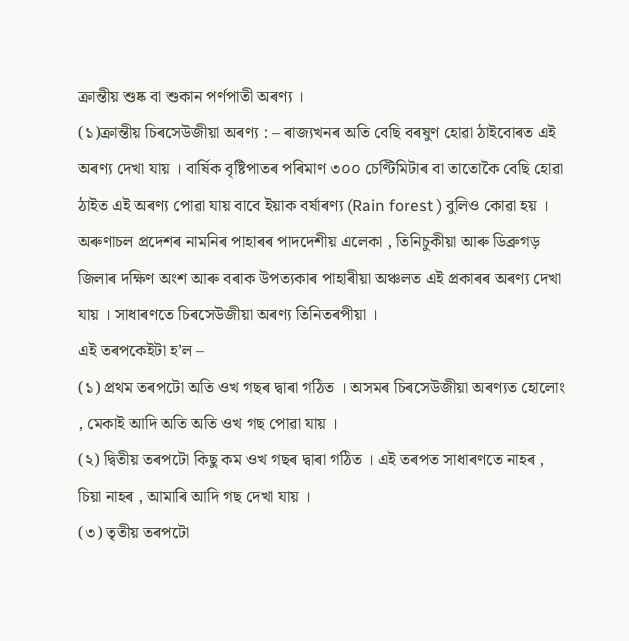ক্ৰান্তীয় শুষ্ক বা শুকান পৰ্ণপাতী অৰণ্য ।
(১)ক্ৰান্তীয় চিৰসেউজীয়া অৰণ্য : – ৰাজ্যখনৰ অতি বেছি বৰষুণ হোৱা ঠাইবোৰত এই অৰণ্য দেখা যায় । বাৰ্ষিক বৃষ্টিপাতৰ পৰিমাণ ৩০০ চেণ্টিমিটাৰ বা তাতোকৈ বেছি হোৱা ঠাইত এই অৰণ্য পোৱা যায় বাবে ইয়াক বৰ্ষাৰণ্য (Rain forest ) বুলিও কোৱা হয় ।
অৰুণাচল প্ৰদেশৰ নামনিৰ পাহাৰৰ পাদদেশীয় এলেকা , তিনিচুকীয়া আৰু ডিব্ৰুগড় জিলাৰ দক্ষিণ অংশ আৰু বৰাক উপত্যকাৰ পাহাৰীয়া অঞ্চলত এই প্ৰকাৰৰ অৰণ্য দেখা যায় । সাধাৰণতে চিৰসেউজীয়া অৰণ্য তিনিতৰপীয়া ।
এই তৰপকেইটা হ’ল –
(১) প্ৰথম তৰপটো অতি ওখ গছৰ দ্বাৰা গঠিত । অসমৰ চিৰসেউজীয়া অৰণ্যত হোলোং , মেকাই আদি অতি অতি ওখ গছ পোৱা যায় ।
(২) দ্বিতীয় তৰপটো কিছু কম ওখ গছৰ দ্বাৰা গঠিত । এই তৰপত সাধাৰণতে নাহৰ , চিয়া নাহৰ , আমাৰি আদি গছ দেখা যায় ।
(৩) তৃতীয় তৰপটো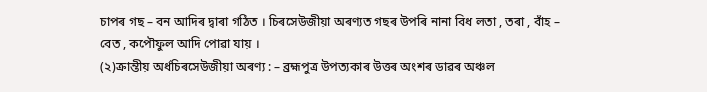চাপৰ গছ – বন আদিৰ দ্বাৰা গঠিত । চিৰসেউজীয়া অৰণ্যত গছৰ উপৰি নানা বিধ লতা , তৰা , বাঁহ – বেত , কপৌফুল আদি পোৱা যায় ।
(২)ক্ৰান্তীয় অৰ্ধচিৰসেউজীয়া অৰণ্য : – ব্ৰহ্মপুত্ৰ উপত্যকাৰ উত্তৰ অংশৰ ডাৱৰ অঞ্চল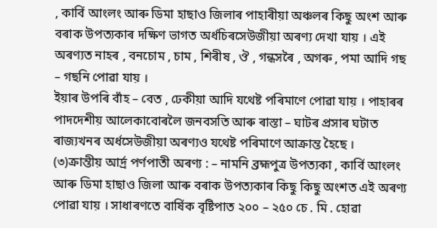, কাৰ্বি আংলং আৰু ডিমা হাছাও জিলাৰ পাহাৰীয়া অঞ্চলৰ কিছু অংশ আৰু বৰাক উপত্যকাৰ দক্ষিণ ভাগত অৰ্ধচিৰসেউজীয়া অৰণ্য দেখা যায় । এই অৰণ্যত নাহৰ , বনচোম , চাম , শিৰীষ , ঔ , গন্ধসৰৈ , অগৰু , পমা আদি গছ – গছনি পোৱা যায় ।
ইয়াৰ উপৰি বাঁহ – বেত , ঢেকীয়া আদি যথেষ্ট পৰিমাণে পোৱা যায় । পাহাৰৰ পাদদেশীয় আলেকাবোৰলৈ জনবসতি আৰু ৰাস্তা – ঘাটৰ প্ৰসাৰ ঘটাত ৰাজ্যখনৰ অৰ্ধসেউজীয়া অৰণ্যও যথেষ্ট পৰিমাণে আক্ৰান্ত হৈছে ।
(৩)ক্ৰান্তীয় আৰ্দ্ৰ পৰ্ণপাতী অৰণ্য : – নামনি ব্ৰহ্মপুত্ৰ উপত্যকা , কাৰ্বি আংলং আৰু ডিমা হাছাও জিলা আৰু বৰাক উপত্যকাৰ কিছু কিছু অংশত এই অৰণ্য পোৱা যায় । সাধাৰণতে বাৰ্ষিক বৃষ্টিপাত ২০০ – ২৫০ চে . মি . হোৱা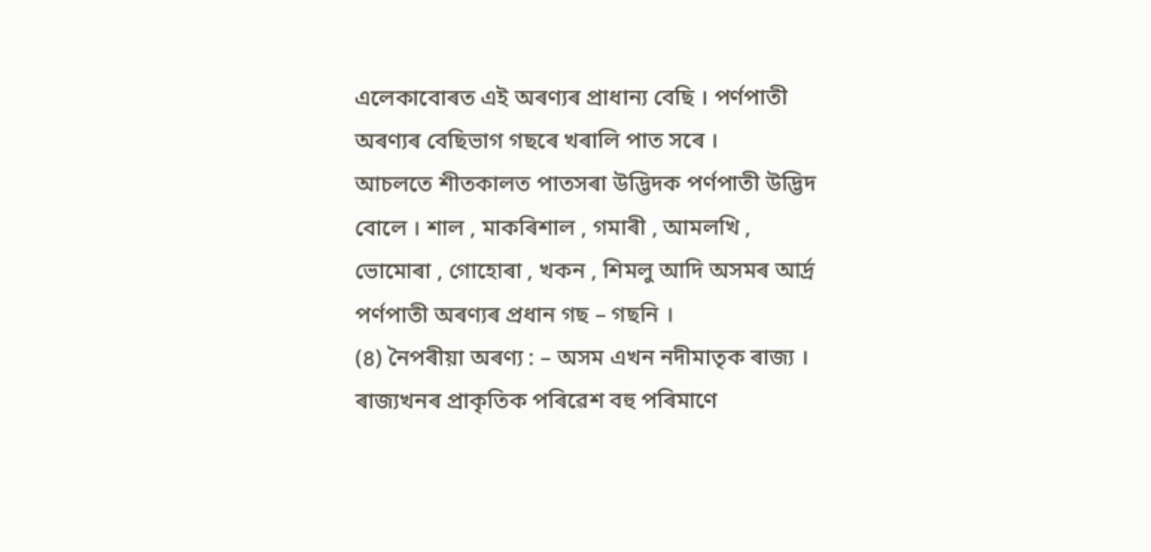এলেকাবোৰত এই অৰণ্যৰ প্ৰাধান্য বেছি । পৰ্ণপাতী অৰণ্যৰ বেছিভাগ গছৰে খৰালি পাত সৰে ।
আচলতে শীতকালত পাতসৰা উদ্ভিদক পৰ্ণপাতী উদ্ভিদ বোলে । শাল , মাকৰিশাল , গমাৰী , আমলখি , ভোমোৰা , গোহোৰা , খকন , শিমলু আদি অসমৰ আৰ্দ্ৰ পৰ্ণপাতী অৰণ্যৰ প্ৰধান গছ – গছনি ।
(৪) নৈপৰীয়া অৰণ্য : – অসম এখন নদীমাতৃক ৰাজ্য । ৰাজ্যখনৰ প্ৰাকৃতিক পৰিৱেশ বহু পৰিমাণে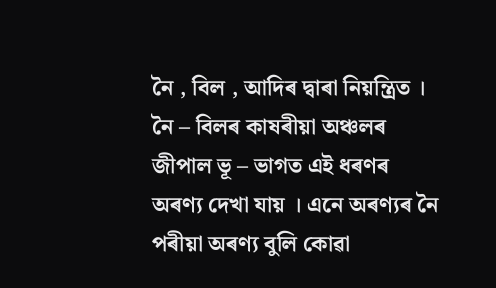নৈ , বিল , আদিৰ দ্বাৰা নিয়ন্ত্ৰিত । নৈ – বিলৰ কাষৰীয়া অঞ্চলৰ জীপাল ভূ – ভাগত এই ধৰণৰ অৰণ্য দেখা যায় । এনে অৰণ্যৰ নৈ পৰীয়া অৰণ্য বুলি কোৱা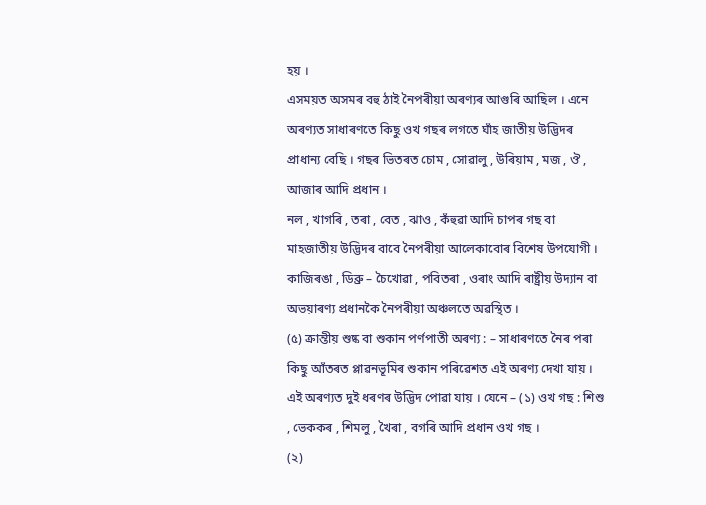হয় ।
এসময়ত অসমৰ বহু ঠাই নৈপৰীয়া অৰণ্যৰ আগুৰি আছিল । এনে অৰণ্যত সাধাৰণতে কিছু ওখ গছৰ লগতে ঘাঁহ জাতীয় উদ্ভিদৰ প্ৰাধান্য বেছি । গছৰ ভিতৰত চোম , সোৱালু , উৰিয়াম , মজ , ঔ , আজাৰ আদি প্ৰধান ।
নল , খাগৰি , তৰা , বেত , ঝাও , কঁহুৱা আদি চাপৰ গছ বা মাহজাতীয় উদ্ভিদৰ বাবে নৈপৰীয়া আলেকাবোৰ বিশেষ উপযোগী । কাজিৰঙা , ডিব্ৰু – চৈখোৱা , পবিতৰা , ওৰাং আদি ৰাষ্ট্ৰীয় উদ্যান বা অভয়াৰণ্য প্ৰধানকৈ নৈপৰীয়া অঞ্চলতে অৱস্থিত ।
(৫) ক্ৰান্তীয় শুষ্ক বা শুকান পৰ্ণপাতী অৰণ্য : – সাধাৰণতে নৈৰ পৰা কিছু আঁতৰত প্লাৱনভূমিৰ শুকান পৰিৱেশত এই অৰণ্য দেখা যায় । এই অৰণ্যত দুই ধৰণৰ উদ্ভিদ পোৱা যায় । যেনে – (১) ওখ গছ : শিশু , ভেককৰ , শিমলু , খৈৰা , বগৰি আদি প্রধান ওখ গছ ।
(২)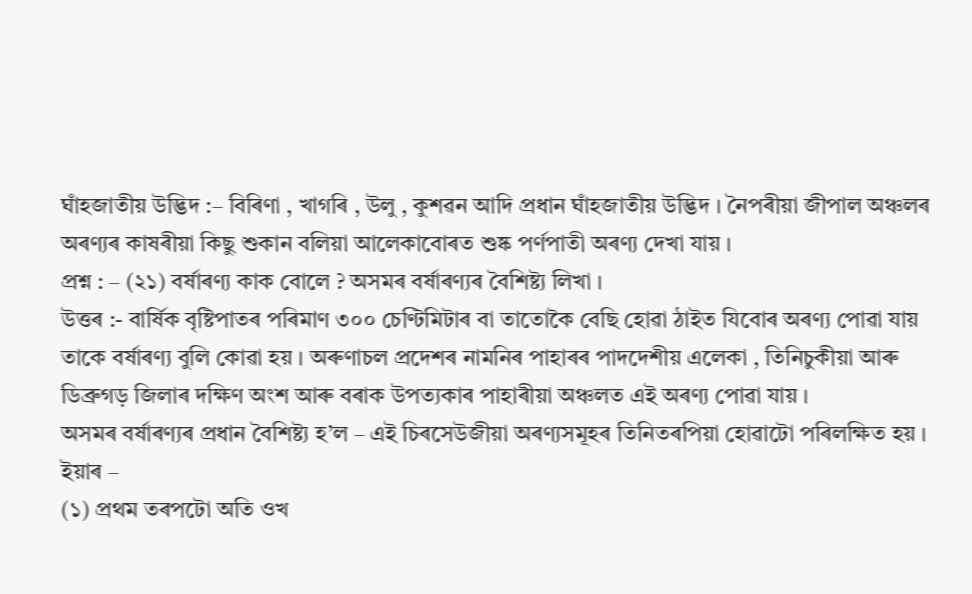ঘাঁহজাতীয় উদ্ভিদ :– বিৰিণা , খাগৰি , উলু , কুশৱন আদি প্ৰধান ঘাঁহজাতীয় উদ্ভিদ । নৈপৰীয়া জীপাল অঞ্চলৰ অৰণ্যৰ কাষৰীয়া কিছু শুকান বলিয়া আলেকাবোৰত শুষ্ক পৰ্ণপাতী অৰণ্য দেখা যায় ।
প্ৰশ্ন : – (২১) বৰ্ষাৰণ্য কাক বোলে ? অসমৰ বৰ্ষাৰণ্যৰ বৈশিষ্ট্য লিখা ।
উত্তৰ :- বাৰ্ষিক বৃষ্টিপাতৰ পৰিমাণ ৩০০ চেণ্টিমিটাৰ বা তাতোকৈ বেছি হোৱা ঠাইত যিবোৰ অৰণ্য পোৱা যায় তাকে বৰ্ষাৰণ্য বুলি কোৱা হয় । অৰুণাচল প্ৰদেশৰ নামনিৰ পাহাৰৰ পাদদেশীয় এলেকা , তিনিচুকীয়া আৰু ডিব্ৰুগড় জিলাৰ দক্ষিণ অংশ আৰু বৰাক উপত্যকাৰ পাহাৰীয়া অঞ্চলত এই অৰণ্য পোৱা যায় ।
অসমৰ বৰ্ষাৰণ্যৰ প্ৰধান বৈশিষ্ট্য হ’ল – এই চিৰসেউজীয়া অৰণ্যসমূহৰ তিনিতৰপিয়া হোৱাটো পৰিলক্ষিত হয় । ইয়াৰ –
(১) প্ৰথম তৰপটো অতি ওখ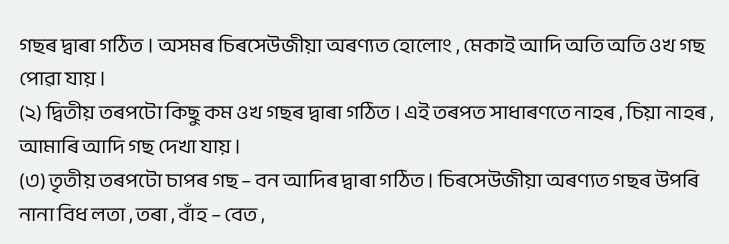গছৰ দ্বাৰা গঠিত । অসমৰ চিৰসেউজীয়া অৰণ্যত হোলোং , মেকাই আদি অতি অতি ওখ গছ পোৱা যায় ।
(২) দ্বিতীয় তৰপটো কিছু কম ওখ গছৰ দ্বাৰা গঠিত । এই তৰপত সাধাৰণতে নাহৰ , চিয়া নাহৰ , আমাৰি আদি গছ দেখা যায় ।
(৩) তৃতীয় তৰপটো চাপৰ গছ – বন আদিৰ দ্বাৰা গঠিত । চিৰসেউজীয়া অৰণ্যত গছৰ উপৰি নানা বিধ লতা , তৰা , বাঁহ – বেত ,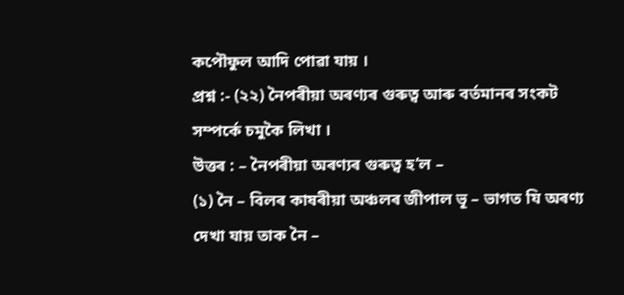কপৌফুল আদি পোৱা যায় ।
প্ৰশ্ন :- (২২) নৈপৰীয়া অৰণ্যৰ গুৰুত্ব আৰু বৰ্তমানৰ সংকট সম্পর্কে চমুকৈ লিখা ।
উত্তৰ : – নৈপৰীয়া অৰণ্যৰ গুৰুত্ব হ’ল –
(১) নৈ – বিলৰ কাষৰীয়া অঞ্চলৰ জীপাল ভূ – ভাগত যি অৰণ্য দেখা যায় তাক নৈ –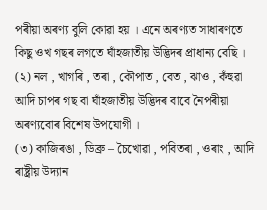পৰীয়া অৰণ্য বুলি কোৱা হয় । এনে অৰণ্যত সাধাৰণতে কিছু ওখ গছৰ লগতে ঘাঁহজাতীয় উদ্ভিদৰ প্ৰাধান্য বেছি ।
(২) নল , খাগৰি , তৰা , কৌপাত , বেত , ঝাও , কঁহুৱা আদি চাপৰ গছ বা ঘাঁহজাতীয় উদ্ভিদৰ বাবে নৈপৰীয়া অৰণ্যবোৰ বিশেষ উপযোগী ।
(৩) কাজিৰঙা , ডিব্ৰু – চৈখোৱা , পবিতৰা , ওৰাং , আদি ৰাষ্ট্ৰীয় উদ্যান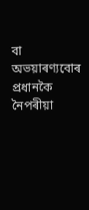বা অভয়াৰণ্যবোৰ প্ৰধানকৈ নৈপৰীয়া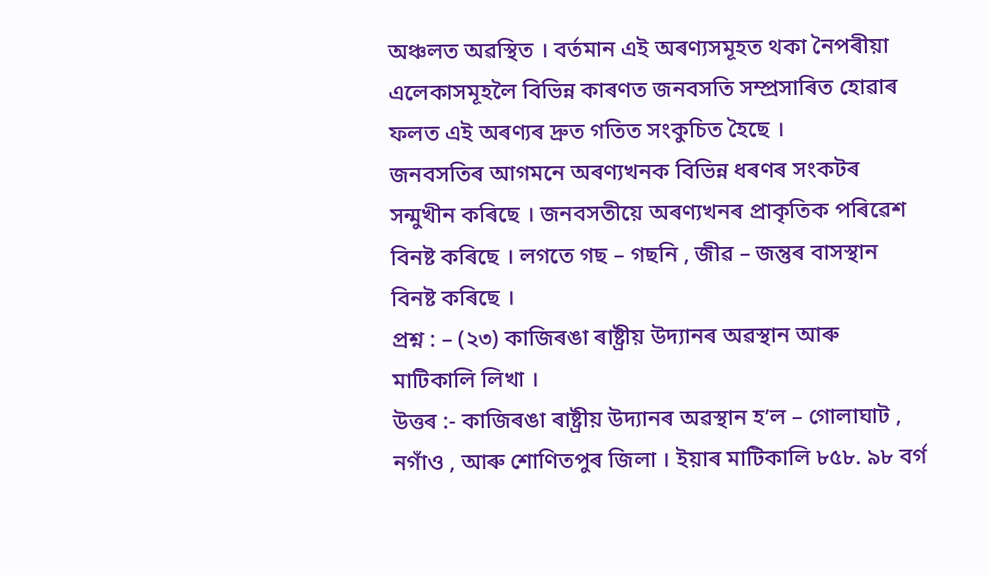অঞ্চলত অৱস্থিত । বৰ্তমান এই অৰণ্যসমূহত থকা নৈপৰীয়া এলেকাসমূহলৈ বিভিন্ন কাৰণত জনবসতি সম্প্রসাৰিত হোৱাৰ ফলত এই অৰণ্যৰ দ্ৰুত গতিত সংকুচিত হৈছে ।
জনবসতিৰ আগমনে অৰণ্যখনক বিভিন্ন ধৰণৰ সংকটৰ সন্মুখীন কৰিছে । জনবসতীয়ে অৰণ্যখনৰ প্ৰাকৃতিক পৰিৱেশ বিনষ্ট কৰিছে । লগতে গছ – গছনি , জীৱ – জন্তুৰ বাসস্থান বিনষ্ট কৰিছে ।
প্ৰশ্ন : – (২৩) কাজিৰঙা ৰাষ্ট্রীয় উদ্যানৰ অৱস্থান আৰু মাটিকালি লিখা ।
উত্তৰ :- কাজিৰঙা ৰাষ্ট্রীয় উদ্যানৰ অৱস্থান হ’ল – গোলাঘাট , নগাঁও , আৰু শোণিতপুৰ জিলা । ইয়াৰ মাটিকালি ৮৫৮. ৯৮ বৰ্গ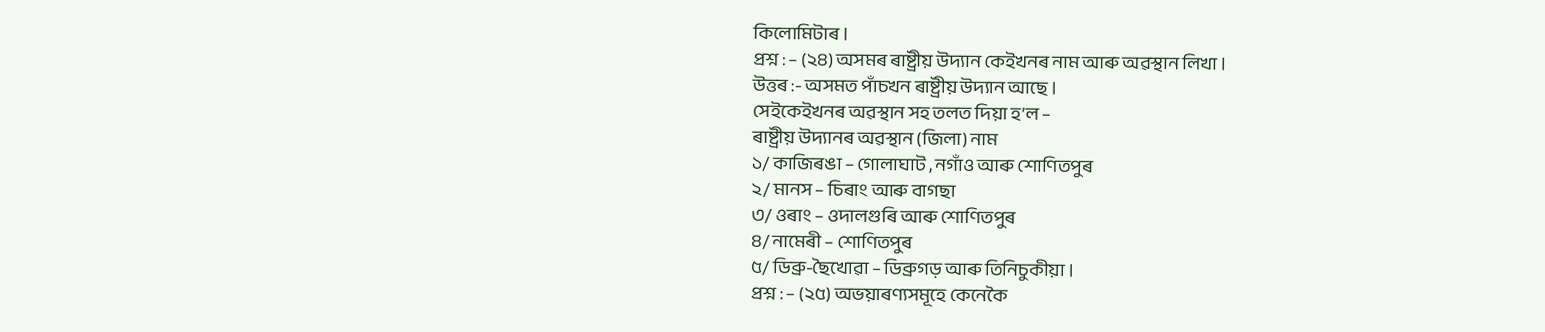কিলোমিটাৰ ।
প্ৰশ্ন : – (২৪) অসমৰ ৰাষ্ট্ৰীয় উদ্যান কেইখনৰ নাম আৰু অৱস্থান লিখা ।
উত্তৰ :- অসমত পাঁচখন ৰাষ্ট্ৰীয় উদ্যান আছে ।
সেইকেইখনৰ অৱস্থান সহ তলত দিয়া হ’ল –
ৰাষ্ট্ৰীয় উদ্যানৰ অৱস্থান (জিলা) নাম
১/ কাজিৰঙা – গোলাঘাট , নগাঁও আৰু শোণিতপুৰ
২/ মানস – চিৰাং আৰু বাগছা
৩/ ওৰাং – ওদালগুৰি আৰু শোণিতপুৰ
৪/ নামেৰী – শোণিতপুৰ
৫/ ডিব্ৰু-ছৈখোৱা – ডিব্ৰুগড় আৰু তিনিচুকীয়া ।
প্ৰশ্ন : – (২৫) অভয়াৰণ্যসমূহে কেনেকৈ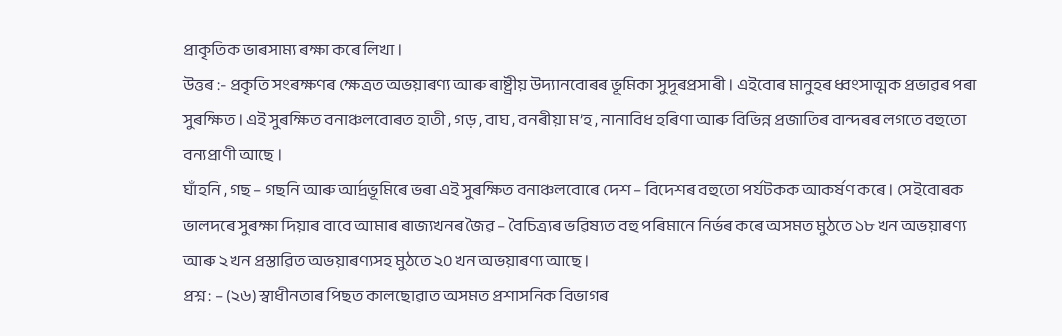প্ৰাকৃতিক ভাৰসাম্য ৰক্ষা কৰে লিখা ।
উত্তৰ :- প্ৰকৃতি সংৰক্ষণৰ ক্ষেত্ৰত অভয়াৰণ্য আৰু ৰাষ্ট্ৰীয় উদ্যানবোৰৰ ভূমিকা সুদূৰপ্ৰসাৰী । এইবোৰ মানুহৰ ধ্বংসাত্মক প্ৰভাৱৰ পৰা সুৰক্ষিত । এই সুৰক্ষিত বনাঞ্চলবোৰত হাতী , গড় , বাঘ , বনৰীয়া ম’হ , নানাবিধ হৰিণা আৰু বিভিন্ন প্ৰজাতিৰ বান্দৰৰ লগতে বহুতো বন্যপ্ৰাণী আছে ।
ঘাঁহনি , গছ – গছনি আৰু আৰ্দ্ৰভূমিৰে ভৰা এই সুৰক্ষিত বনাঞ্চলবোৰে দেশ – বিদেশৰ বহুতো পৰ্যটকক আকৰ্ষণ কৰে । সেইবোৰক ভালদৰে সুৰক্ষা দিয়াৰ বাবে আমাৰ ৰাজ্যখনৰ জৈৱ – বৈচিত্ৰ্যৰ ভৱিষ্যত বহু পৰিমানে নির্ভৰ কৰে অসমত মুঠতে ১৮ খন অভয়াৰণ্য আৰু ২ খন প্ৰস্তাৱিত অভয়াৰণ্যসহ মুঠতে ২০ খন অভয়াৰণ্য আছে ।
প্ৰশ্ন : – (২৬) স্বাধীনতাৰ পিছত কালছোৱাত অসমত প্ৰশাসনিক বিভাগৰ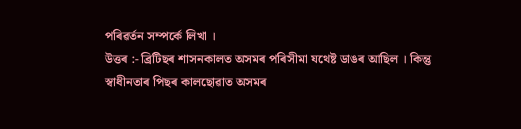পৰিৱৰ্তন সম্পৰ্কে লিখা ।
উত্তৰ :- ব্ৰিটিছৰ শাসনকালত অসমৰ পৰিসীমা যথেষ্ট ডাঙৰ আছিল । কিন্তু স্বাধীনতাৰ পিছৰ কালছোৱাত অসমৰ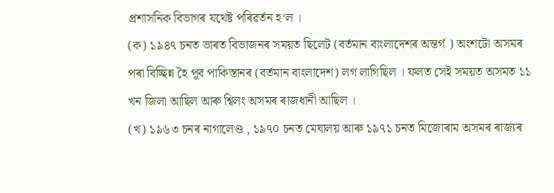প্ৰশাসনিক বিভাগৰ যথেষ্ট পৰিৱৰ্তন হ‘ল ।
(ক) ১৯৪৭ চনত ভাৰত বিভাজনৰ সময়ত ছিলেট (বৰ্তমান বাংলাদেশৰ অন্তর্গ ) অংশটো অসমৰ পৰা বিচ্ছিন্ন হৈ পূব পাকিস্তানৰ (বৰ্তমান বাংলাদেশ) লগ লাগিছিল । ফলত সেই সময়ত অসমত ১১ খন জিলা আছিল আৰু শ্বিলং অসমৰ ৰাজধানী আছিল ।
(খ) ১৯৬৩ চনৰ নাগালেণ্ড , ১৯৭০ চনত মেঘালয় আৰু ১৯৭১ চনত মিজোৰাম অসমৰ ৰাজ্যৰ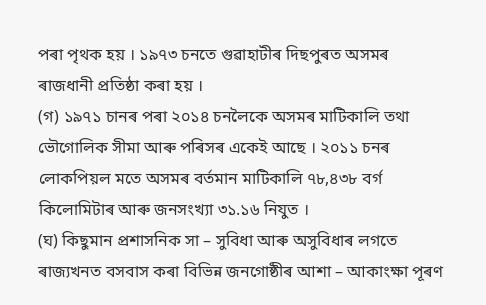পৰা পৃথক হয় । ১৯৭৩ চনতে গুৱাহাটীৰ দিছপুৰত অসমৰ ৰাজধানী প্ৰতিষ্ঠা কৰা হয় ।
(গ) ১৯৭১ চানৰ পৰা ২০১৪ চনলৈকে অসমৰ মাটিকালি তথা ভৌগোলিক সীমা আৰু পৰিসৰ একেই আছে । ২০১১ চনৰ লোকপিয়ল মতে অসমৰ বৰ্তমান মাটিকালি ৭৮,৪৩৮ বৰ্গ কিলোমিটাৰ আৰু জনসংখ্যা ৩১.১৬ নিযুত ।
(ঘ) কিছুমান প্ৰশাসনিক সা – সুবিধা আৰু অসুবিধাৰ লগতে ৰাজ্যখনত বসবাস কৰা বিভিন্ন জনগোষ্ঠীৰ আশা – আকাংক্ষা পূৰণ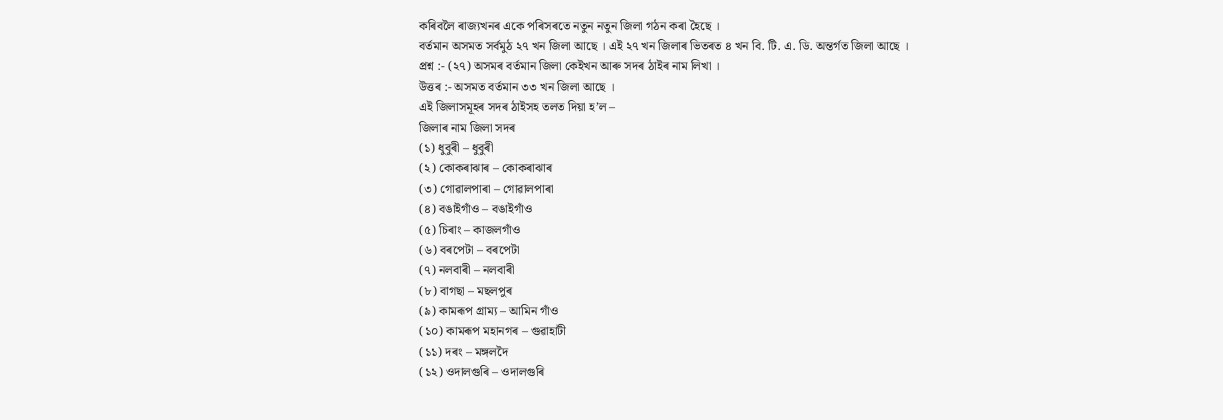কৰিবলৈ ৰাজ্যখনৰ একে পৰিসৰতে নতুন নতুন জিলা গঠন কৰা হৈছে ।
বৰ্তমান অসমত সৰ্বমুঠ ২৭ খন জিলা আছে । এই ২৭ খন জিলাৰ ভিতৰত ৪ খন বি. টি. এ. ডি. অন্তর্গত জিলা আছে ।
প্ৰশ্ন :- (২৭) অসমৰ বৰ্তমান জিলা কেইখন আৰু সদৰ ঠাইৰ নাম লিখা ।
উত্তৰ :- অসমত বৰ্তমান ৩৩ খন জিলা আছে ।
এই জিলাসমূহৰ সদৰ ঠাইসহ তলত দিয়া হ’ল –
জিলাৰ নাম জিলা সদৰ
(১) ধুবুৰী – ধুবুৰী
(২) কোকৰাঝাৰ – কোকৰাঝাৰ
(৩) গোৱালপাৰা – গোৱালপাৰা
(৪) বঙাইগাঁও – বঙাইগাঁও
(৫) চিৰাং – কাজলগাঁও
(৬) বৰপেটা – বৰপেটা
(৭) নলবাৰী – নলবাৰী
(৮) বাগছা – মছলপুৰ
(৯) কামৰূপ গ্ৰাম্য – আমিন গাঁও
(১০) কামৰূপ মহানগৰ – গুৱাহাটী
(১১) দৰং – মঙ্গলদৈ
(১২) ওদালগুৰি – ওদালগুৰি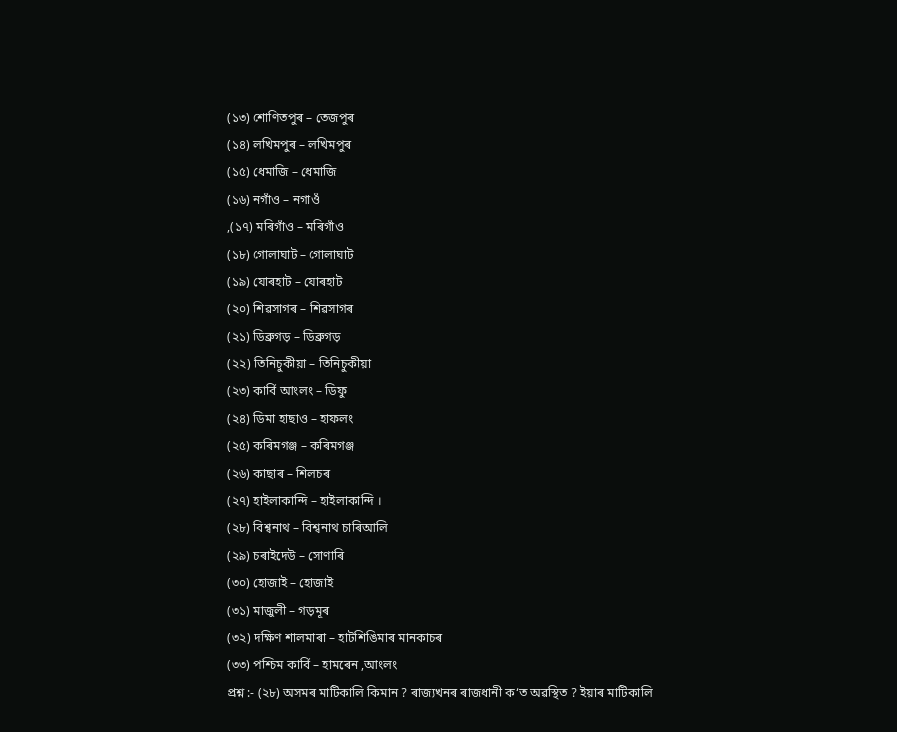(১৩) শোণিতপুৰ – তেজপুৰ
(১৪) লখিমপুৰ – লখিমপুৰ
(১৫) ধেমাজি – ধেমাজি
(১৬) নগাঁও – নগাওঁ
,(১৭) মৰিগাঁও – মৰিগাঁও
(১৮) গোলাঘাট – গোলাঘাট
(১৯) যোৰহাট – যোৰহাট
(২০) শিৱসাগৰ – শিৱসাগৰ
(২১) ডিব্ৰুগড় – ডিব্ৰুগড়
(২২) তিনিচুকীয়া – তিনিচুকীয়া
(২৩) কাৰ্বি আংলং – ডিফু
(২৪) ডিমা হাছাও – হাফলং
(২৫) কৰিমগঞ্জ – কৰিমগঞ্জ
(২৬) কাছাৰ – শিলচৰ
(২৭) হাইলাকান্দি – হাইলাকান্দি ।
(২৮) বিশ্বনাথ – বিশ্বনাথ চাৰিআলি
(২৯) চৰাইদেউ – সোণাৰি
(৩০) হোজাই – হোজাই
(৩১) মাজুলী – গড়মূৰ
(৩২) দক্ষিণ শালমাৰা – হাটশিঙিমাৰ মানকাচৰ
(৩৩) পশ্চিম কাৰ্বি – হামৰেন ,আংলং
প্ৰশ্ন :- (২৮) অসমৰ মাটিকালি কিমান ? ৰাজ্যখনৰ ৰাজধানী ক‘ত অৱস্থিত ? ইয়াৰ মাটিকালি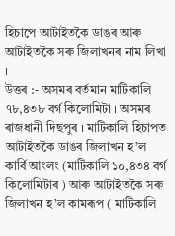হিচাপে আটাইতকৈ ডাঙৰ আৰু আটাইতকৈ সৰু জিলাখনৰ নাম লিখা ।
উত্তৰ :- অসমৰ বৰ্তমান মাটিকালি ৭৮,৪৩৮ বৰ্গ কিলোমিটা । অসমৰ ৰাজধানী দিছপুৰ । মাটিকালি হিচাপত আটাইতকৈ ডাঙৰ জিলাখন হ’ল কাৰ্বি আংলং (মাটিকালি ১০,৪৩৪ বৰ্গ কিলোমিটাৰ ) আৰু আটাইতকৈ সৰু জিলাখন হ’ল কামৰূপ ( মাটিকালি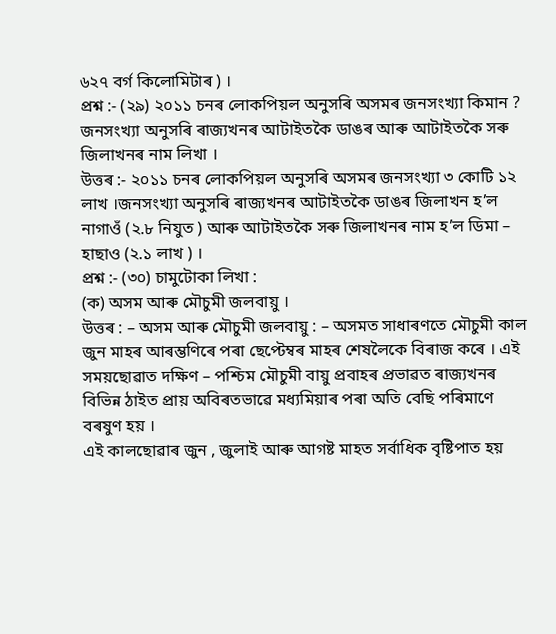৬২৭ বৰ্গ কিলোমিটাৰ ) ।
প্ৰশ্ন :- (২৯) ২০১১ চনৰ লোকপিয়ল অনুসৰি অসমৰ জনসংখ্যা কিমান ? জনসংখ্যা অনুসৰি ৰাজ্যখনৰ আটাইতকৈ ডাঙৰ আৰু আটাইতকৈ সৰু জিলাখনৰ নাম লিখা ।
উত্তৰ :- ২০১১ চনৰ লোকপিয়ল অনুসৰি অসমৰ জনসংখ্যা ৩ কোটি ১২ লাখ ।জনসংখ্যা অনুসৰি ৰাজ্যখনৰ আটাইতকৈ ডাঙৰ জিলাখন হ’ল নাগাওঁ (২.৮ নিযুত ) আৰু আটাইতকৈ সৰু জিলাখনৰ নাম হ’ল ডিমা – হাছাও (২.১ লাখ ) ।
প্ৰশ্ন :- (৩০) চামুটোকা লিখা :
(ক) অসম আৰু মৌচুমী জলবায়ু ।
উত্তৰ : – অসম আৰু মৌচুমী জলবায়ু : – অসমত সাধাৰণতে মৌচুমী কাল জুন মাহৰ আৰম্ভণিৰে পৰা ছেপ্টেম্বৰ মাহৰ শেষলৈকে বিৰাজ কৰে । এই সময়ছোৱাত দক্ষিণ – পশ্চিম মৌচুমী বায়ু প্ৰবাহৰ প্ৰভাৱত ৰাজ্যখনৰ বিভিন্ন ঠাইত প্ৰায় অবিৰতভাৱে মধ্যমিয়াৰ পৰা অতি বেছি পৰিমাণে বৰষুণ হয় ।
এই কালছোৱাৰ জুন , জুলাই আৰু আগষ্ট মাহত সৰ্বাধিক বৃষ্টিপাত হয়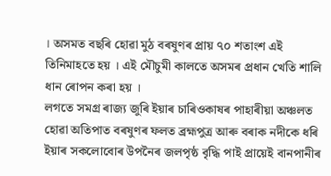। অসমত বছৰি হোৱা মুঠ বৰষুণৰ প্ৰায় ৭০ শতাংশ এই তিনিমাহতে হয় । এই মৌচুমী কালতে অসমৰ প্ৰধান খেতি শালি ধান ৰোপন কৰা হয় ।
লগতে সমগ্ৰ ৰাজ্য জুৰি ইয়াৰ চাৰিওকাষৰ পাহাৰীয়া অঞ্চলত হোৱা অতিপাত বৰষুণৰ ফলত ব্ৰহ্মপুত্ৰ আৰু বৰাক নদীকে ধৰি ইয়াৰ সকলোবোৰ উপনৈৰ জলপৃষ্ঠ বৃদ্ধি পাই প্ৰায়েই বানপানীৰ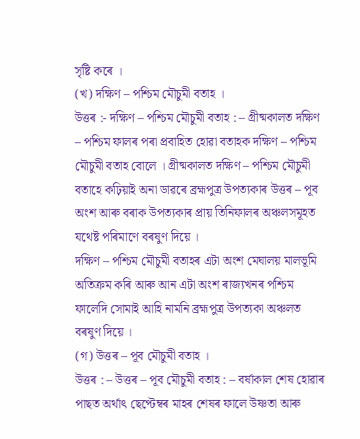সৃষ্টি কৰে ।
(খ) দক্ষিণ – পশ্চিম মৌচুমী বতাহ ।
উত্তৰ :- দক্ষিণ – পশ্চিম মৌচুমী বতাহ : – গ্ৰীষ্মকালত দক্ষিণ – পশ্চিম ফালৰ পৰা প্ৰবাহিত হোৱা বতাহক দক্ষিণ – পশ্চিম মৌচুমী বতাহ বোলে । গ্ৰীষ্মকালত দক্ষিণ – পশ্চিম মৌচুমী বতাহে কঢ়িয়াই অনা ডাৱৰে ব্ৰহ্মপুত্ৰ উপত্যকাৰ উত্তৰ – পূব অংশ আৰু বৰাক উপত্যকাৰ প্ৰায় তিনিফালৰ অঞ্চলসমূহত যথেষ্ট পৰিমাণে বৰষুণ দিয়ে ।
দক্ষিণ – পশ্চিম মৌচুমী বতাহৰ এটা অংশ মেঘালয় মালভূমি অতিক্ৰম কৰি আৰু আন এটা অংশ ৰাজ্যখনৰ পশ্চিম ফালেদি সোমাই আহি নামনি ব্ৰহ্মপুত্ৰ উপত্যকা অঞ্চলত বৰষুণ দিয়ে ।
(গ) উত্তৰ – পূব মৌচুমী বতাহ ।
উত্তৰ : – উত্তৰ – পূব মৌচুমী বতাহ : – বৰ্ষাকাল শেষ হোৱাৰ পাছত অৰ্থাৎ ছেপ্টেম্বৰ মাহৰ শেষৰ ফালে উষ্ণতা আৰু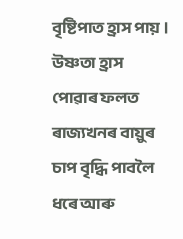বৃষ্টিপাত হ্ৰাস পায় । উষ্ণতা হ্ৰাস পোৱাৰ ফলত ৰাজ্যখনৰ বায়ুৰ চাপ বৃদ্ধি পাবলৈ ধৰে আৰু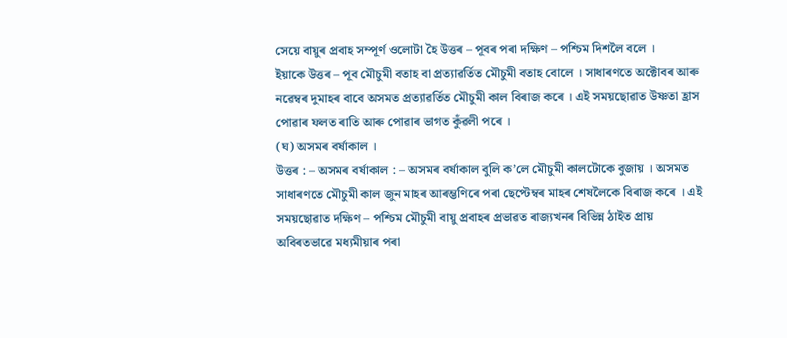সেয়ে বায়ুৰ প্ৰবাহ সম্পূৰ্ণ ওলোটা হৈ উত্তৰ – পূবৰ পৰা দক্ষিণ – পশ্চিম দিশলৈ বলে ।
ইয়াকে উত্তৰ – পূব মৌচুমী বতাহ বা প্ৰত্যাৱৰ্তিত মৌচুমী বতাহ বোলে । সাধাৰণতে অক্টোবৰ আৰু নৱেম্বৰ দুমাহৰ বাবে অসমত প্ৰত্যাৱৰ্তিত মৌচুমী কাল বিৰাজ কৰে । এই সময়ছোৱাত উষ্ণতা হ্ৰাস পোৱাৰ ফলত ৰাতি আৰু পোৱাৰ ভাগত কুঁৱলী পৰে ।
(ঘ) অসমৰ বৰ্ষাকাল ।
উত্তৰ : – অসমৰ বৰ্ষাকাল : – অসমৰ বৰ্ষাকাল বুলি ক’লে মৌচুমী কালটোকে বুজায় । অসমত সাধাৰণতে মৌচুমী কাল জুন মাহৰ আৰম্ভণিৰে পৰা ছেপ্টেম্বৰ মাহৰ শেষলৈকে বিৰাজ কৰে । এই সময়ছোৱাত দক্ষিণ – পশ্চিম মৌচুমী বায়ু প্ৰবাহৰ প্ৰভাৱত ৰাজ্যখনৰ বিভিন্ন ঠাইত প্ৰায় অবিৰতভাৱে মধ্যমীয়াৰ পৰা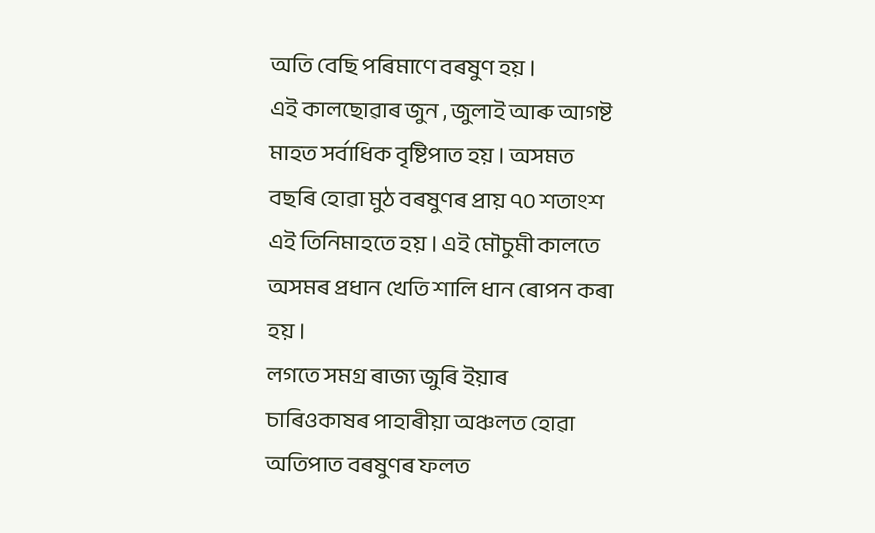অতি বেছি পৰিমাণে বৰষুণ হয় ।
এই কালছোৱাৰ জুন , জুলাই আৰু আগষ্ট মাহত সৰ্বাধিক বৃষ্টিপাত হয় । অসমত বছৰি হোৱা মুঠ বৰষুণৰ প্ৰায় ৭০ শতাংশ এই তিনিমাহতে হয় । এই মৌচুমী কালতে অসমৰ প্ৰধান খেতি শালি ধান ৰোপন কৰা হয় ।
লগতে সমগ্ৰ ৰাজ্য জুৰি ইয়াৰ চাৰিওকাষৰ পাহাৰীয়া অঞ্চলত হোৱা অতিপাত বৰষুণৰ ফলত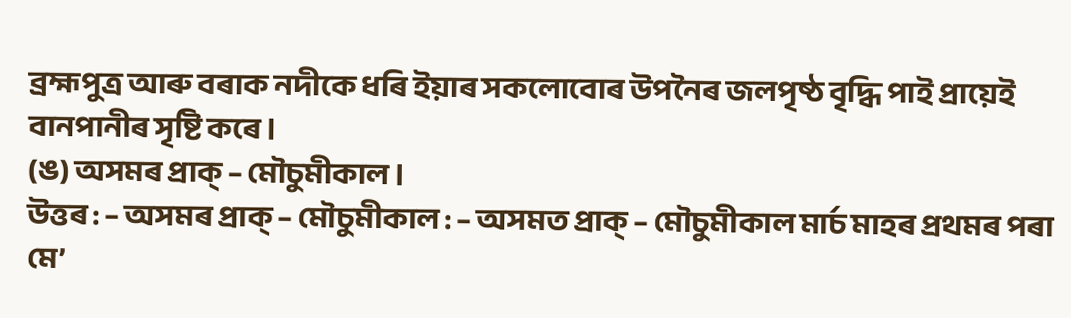ব্ৰহ্মপুত্ৰ আৰু বৰাক নদীকে ধৰি ইয়াৰ সকলোবোৰ উপনৈৰ জলপৃষ্ঠ বৃদ্ধি পাই প্ৰায়েই বানপানীৰ সৃষ্টি কৰে ।
(ঙ) অসমৰ প্ৰাক্ – মৌচুমীকাল ।
উত্তৰ : – অসমৰ প্ৰাক্ – মৌচুমীকাল : – অসমত প্ৰাক্ – মৌচুমীকাল মাৰ্চ মাহৰ প্ৰথমৰ পৰা মে’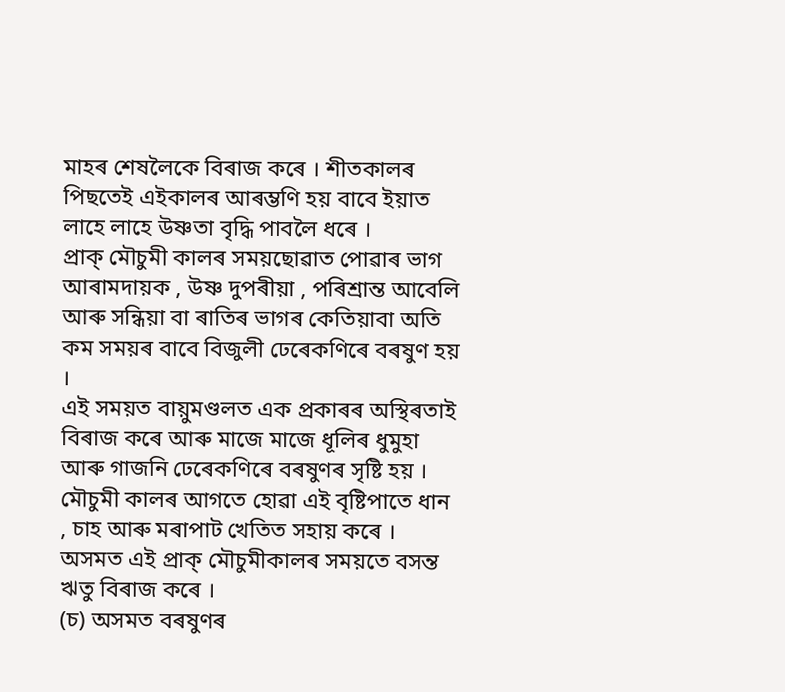মাহৰ শেষলৈকে বিৰাজ কৰে । শীতকালৰ পিছতেই এইকালৰ আৰম্ভণি হয় বাবে ইয়াত লাহে লাহে উষ্ণতা বৃদ্ধি পাবলৈ ধৰে ।
প্ৰাক্ মৌচুমী কালৰ সময়ছোৱাত পোৱাৰ ভাগ আৰামদায়ক , উষ্ণ দুপৰীয়া , পৰিশ্ৰান্ত আবেলি আৰু সন্ধিয়া বা ৰাতিৰ ভাগৰ কেতিয়াবা অতি কম সময়ৰ বাবে বিজুলী ঢেৰেকণিৰে বৰষুণ হয় ।
এই সময়ত বায়ুমণ্ডলত এক প্ৰকাৰৰ অস্থিৰতাই বিৰাজ কৰে আৰু মাজে মাজে ধূলিৰ ধুমুহা আৰু গাজনি ঢেৰেকণিৰে বৰষুণৰ সৃষ্টি হয় । মৌচুমী কালৰ আগতে হোৱা এই বৃষ্টিপাতে ধান , চাহ আৰু মৰাপাট খেতিত সহায় কৰে । অসমত এই প্ৰাক্ মৌচুমীকালৰ সময়তে বসন্ত ঋতু বিৰাজ কৰে ।
(চ) অসমত বৰষুণৰ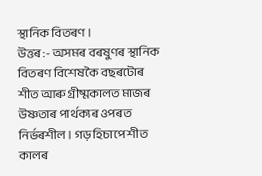স্থানিক বিতৰণ ।
উত্তৰ :- অসমৰ বৰষুণৰ স্থানিক বিতৰণ বিশেষকৈ বছৰটোৰ শীত আৰু গ্ৰীষ্মকালত মাজৰ উষ্ণতাৰ পাৰ্থক্যৰ ওপৰত নিৰ্ভৰশীল । গড় হিচাপে শীত কালৰ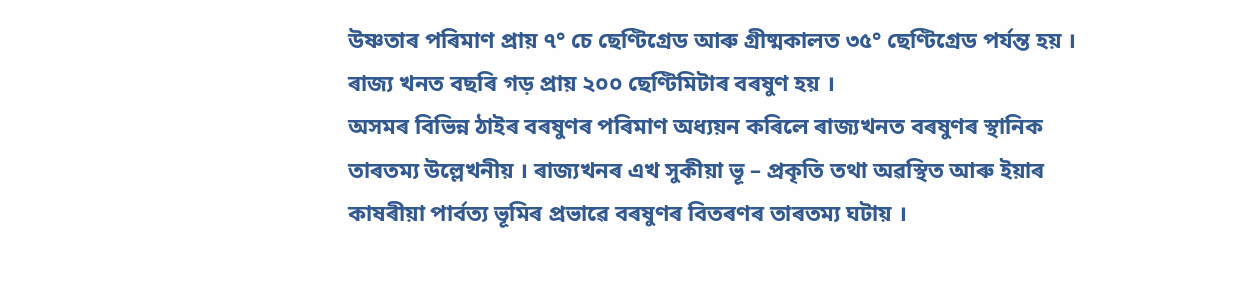উষ্ণতাৰ পৰিমাণ প্ৰায় ৭° চে ছেণ্টিগ্ৰেড আৰু গ্ৰীষ্মকালত ৩৫° ছেণ্টিগ্ৰেড পৰ্যন্ত হয় । ৰাজ্য খনত বছৰি গড় প্ৰায় ২০০ ছেণ্টিমিটাৰ বৰষুণ হয় ।
অসমৰ বিভিন্ন ঠাইৰ বৰষুণৰ পৰিমাণ অধ্যয়ন কৰিলে ৰাজ্যখনত বৰষুণৰ স্থানিক তাৰতম্য উল্লেখনীয় । ৰাজ্যখনৰ এখ সুকীয়া ভূ – প্ৰকৃতি তথা অৱস্থিত আৰু ইয়াৰ কাষৰীয়া পাৰ্বত্য ভূমিৰ প্ৰভাৱে বৰষুণৰ বিতৰণৰ তাৰতম্য ঘটায় ।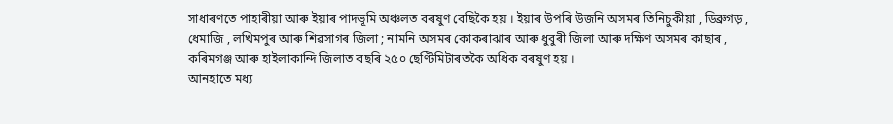সাধাৰণতে পাহাৰীয়া আৰু ইয়াৰ পাদভূমি অঞ্চলত বৰষুণ বেছিকৈ হয় । ইয়াৰ উপৰি উজনি অসমৰ তিনিচুকীয়া , ডিব্ৰুগড় , ধেমাজি , লখিমপুৰ আৰু শিৱসাগৰ জিলা ; নামনি অসমৰ কোকৰাঝাৰ আৰু ধুবুৰী জিলা আৰু দক্ষিণ অসমৰ কাছাৰ , কৰিমগঞ্জ আৰু হাইলাকান্দি জিলাত বছৰি ২৫০ ছেণ্টিমিটাৰতকৈ অধিক বৰষুণ হয় ।
আনহাতে মধ্য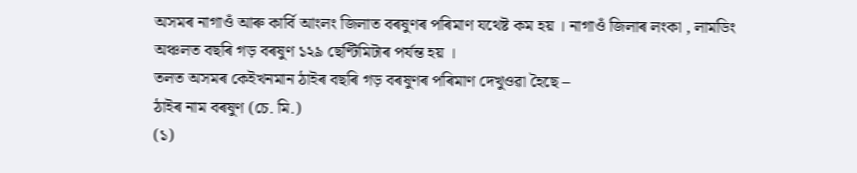অসমৰ নাগাওঁ আৰু কাৰ্বি আংলং জিলাত বৰষুণৰ পৰিমাণ যথেষ্ট কম হয় । নাগাওঁ জিলাৰ লংকা , লামডিং অঞ্চলত বছৰি গড় বৰষুণ ১২৯ ছেণ্টিমিটাৰ পৰ্যন্ত হয় ।
তলত অসমৰ কেইখনমান ঠাইৰ বছৰি গড় বৰষুণৰ পৰিমাণ দেখুওৱা হৈছে –
ঠাইৰ নাম বৰষুণ (চে. মি.)
(১)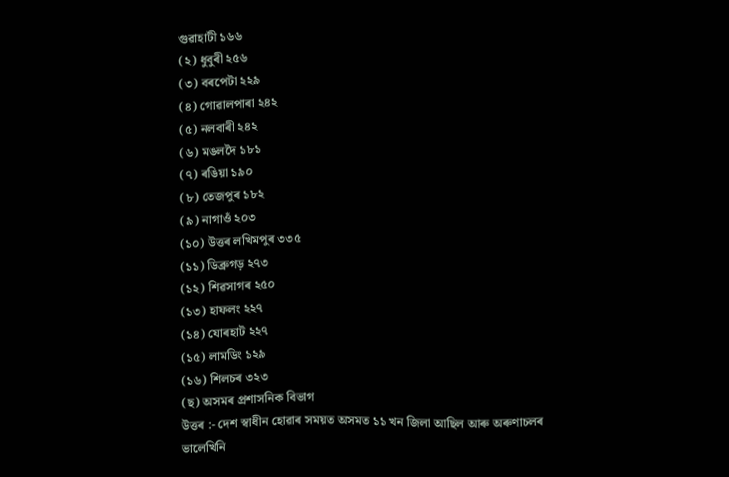গুৱাহাটী ১৬৬
(২) ধুবুৰী ২৫৬
(৩) বৰপেটা ২২৯
(৪) গোৱালপাৰা ২৪২
(৫) নলবাৰী ২৪২
(৬) মঙলদৈ ১৮১
(৭) ৰঙিয়া ১৯০
(৮) তেজপুৰ ১৮২
(৯) নাগাওঁ ২০৩
(১০) উত্তৰ লখিমপুৰ ৩৩৫
(১১) ডিব্ৰুগড় ২৭৩
(১২) শিৱসাগৰ ২৫০
(১৩) হাফলং ২২৭
(১৪) যোৰহাট ২২৭
(১৫) লামডিং ১২৯
(১৬) শিলচৰ ৩২৩
(ছ) অসমৰ প্ৰশাসনিক বিভাগ
উত্তৰ :- দেশ স্বাধীন হোৱাৰ সময়ত অসমত ১১ খন জিলা আছিল আৰু অৰুণাচলৰ ভালেখিনি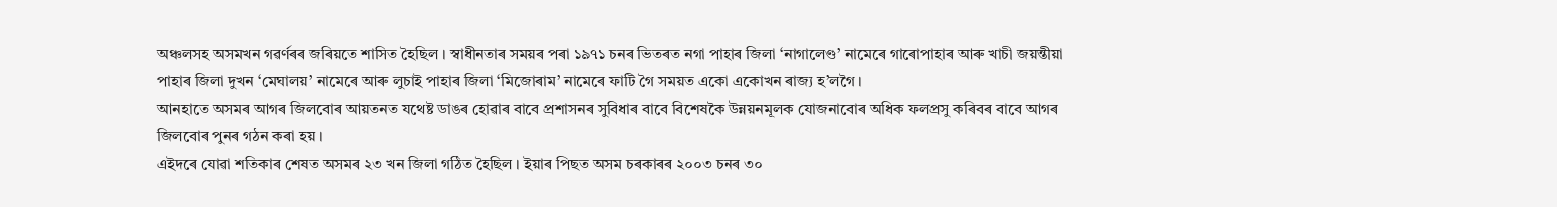অঞ্চলসহ অসমখন গৱৰ্ণৰৰ জৰিয়তে শাসিত হৈছিল । স্বাধীনতাৰ সময়ৰ পৰা ১৯৭১ চনৰ ভিতৰত নগা পাহাৰ জিলা ‘নাগালেণ্ড’ নামেৰে গাৰোপাহাৰ আৰু খাচী জয়ন্তীয়া পাহাৰ জিলা দুখন ‘মেঘালয়’ নামেৰে আৰু লুচাই পাহাৰ জিলা ‘মিজোৰাম’ নামেৰে ফাটি গৈ সময়ত একো একোখন ৰাজ্য হ’লগৈ ।
আনহাতে অসমৰ আগৰ জিলবোৰ আয়তনত যথেষ্ট ডাঙৰ হোৱাৰ বাবে প্ৰশাসনৰ সুবিধাৰ বাবে বিশেষকৈ উন্নয়নমূলক যোজনাবোৰ অধিক ফলপ্ৰসু কৰিবৰ বাবে আগৰ জিলবোৰ পুনৰ গঠন কৰা হয় ।
এইদৰে যোৱা শতিকাৰ শেষত অসমৰ ২৩ খন জিলা গঠিত হৈছিল । ইয়াৰ পিছত অসম চৰকাৰৰ ২০০৩ চনৰ ৩০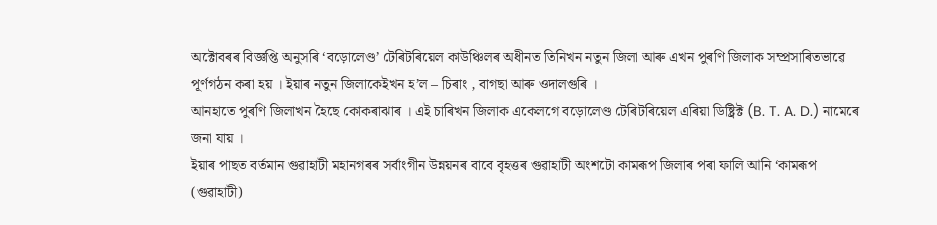অক্টোবৰৰ বিজ্ঞপ্তি অনুসৰি ‘বড়োলেণ্ড’ টেৰিটৰিয়েল কাউঞ্চিলৰ অধীনত তিনিখন নতুন জিলা আৰু এখন পুৰণি জিলাক সম্প্রসাৰিতভাৱে পূৰ্ণগঠন কৰা হয় । ইয়াৰ নতুন জিলাকেইখন হ’ল – চিৰাং , বাগছা আৰু ওদালগুৰি ।
আনহাতে পুৰণি জিলাখন হৈছে কোকৰাঝাৰ । এই চাৰিখন জিলাক একেলগে বড়োলেণ্ড টেৰিটৰিয়েল এৰিয়া ডিষ্ট্ৰিক্ট (B. T. A. D.) নামেৰে জনা যায় ।
ইয়াৰ পাছত বৰ্তমান গুৱাহাটী মহানগৰৰ সৰ্বাংগীন উন্নয়নৰ বাবে বৃহত্তৰ গুৱাহাটী অংশটো কামৰূপ জিলাৰ পৰা ফালি আনি ‘কামৰূপ (গুৱাহাটী)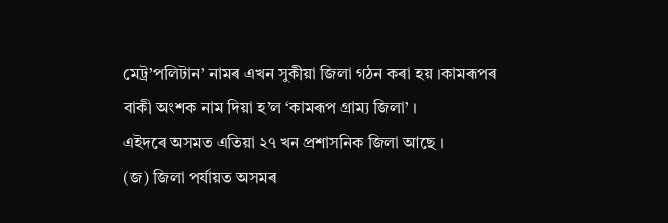মেট্ৰ’পলিটান’ নামৰ এখন সুকীয়া জিলা গঠন কৰা হয় ।কামৰূপৰ বাকী অংশক নাম দিয়া হ’ল ‘কামৰূপ গ্ৰাম্য জিলা’ ।
এইদৰে অসমত এতিয়া ২৭ খন প্ৰশাসনিক জিলা আছে ।
(জ) জিলা পৰ্যায়ত অসমৰ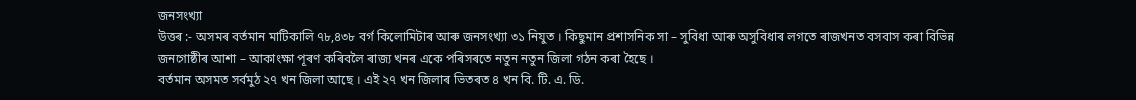জনসংখ্যা
উত্তৰ :- অসমৰ বৰ্তমান মাটিকালি ৭৮,৪৩৮ বৰ্গ কিলোমিটাৰ আৰু জনসংখ্যা ৩১ নিযুত । কিছুমান প্ৰশাসনিক সা – সুবিধা আৰু অসুবিধাৰ লগতে ৰাজখনত বসবাস কৰা বিভিন্ন জনগোষ্ঠীৰ আশা – আকাংক্ষা পূৰণ কৰিবলৈ ৰাজ্য খনৰ একে পৰিসৰতে নতুন নতুন জিলা গঠন কৰা হৈছে ।
বৰ্তমান অসমত সৰ্বমুঠ ২৭ খন জিলা আছে । এই ২৭ খন জিলাৰ ভিতৰত ৪ খন বি. টি. এ. ডি.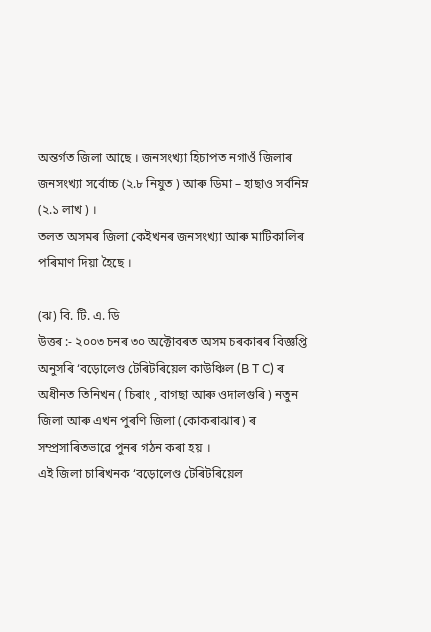অন্তৰ্গত জিলা আছে । জনসংখ্যা হিচাপত নগাওঁ জিলাৰ জনসংখ্যা সৰ্বোচ্চ (২.৮ নিযুত ) আৰু ডিমা – হাছাও সৰ্বনিম্ন (২.১ লাখ ) ।
তলত অসমৰ জিলা কেইখনৰ জনসংখ্যা আৰু মাটিকালিৰ পৰিমাণ দিয়া হৈছে ।

(ঝ) বি. টি. এ. ডি
উত্তৰ :- ২০০৩ চনৰ ৩০ অক্টোবৰত অসম চৰকাৰৰ বিজ্ঞপ্তি অনুসৰি ‘বড়োলেণ্ড টেৰিটৰিয়েল কাউঞ্চিল (B T C) ৰ অধীনত তিনিখন ( চিৰাং , বাগছা আৰু ওদালগুৰি ) নতুন জিলা আৰু এখন পুৰণি জিলা (কোকৰাঝাৰ) ৰ সম্প্ৰসাৰিতভাৱে পুনৰ গঠন কৰা হয় ।
এই জিলা চাৰিখনক ‘বড়োলেণ্ড টেৰিটৰিয়েল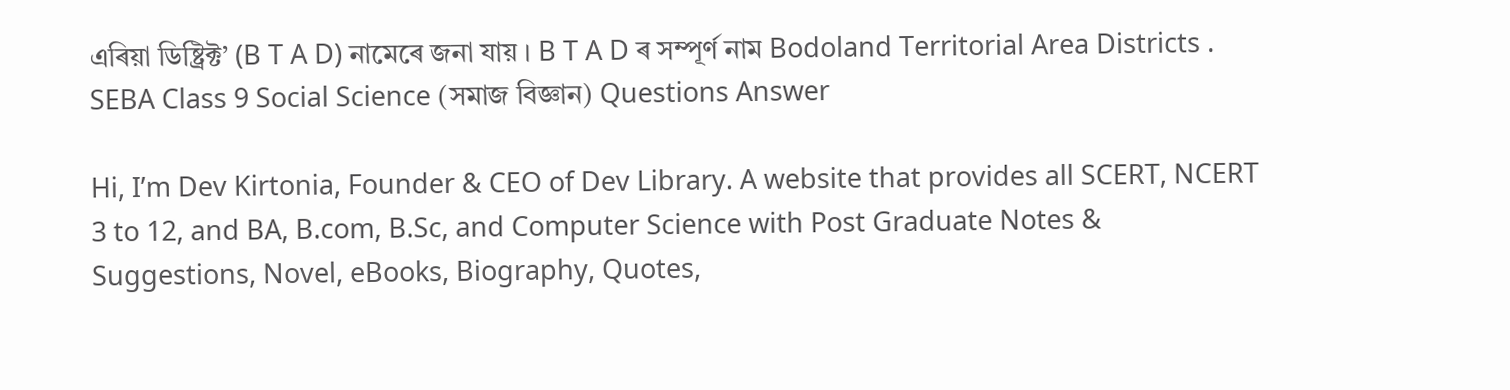এৰিয়া ডিষ্ট্ৰিক্ট’ (B T A D) নামেৰে জনা যায় । B T A D ৰ সম্পূৰ্ণ নাম Bodoland Territorial Area Districts .
SEBA Class 9 Social Science (সমাজ বিজ্ঞান) Questions Answer

Hi, I’m Dev Kirtonia, Founder & CEO of Dev Library. A website that provides all SCERT, NCERT 3 to 12, and BA, B.com, B.Sc, and Computer Science with Post Graduate Notes & Suggestions, Novel, eBooks, Biography, Quotes,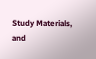Study Materials, and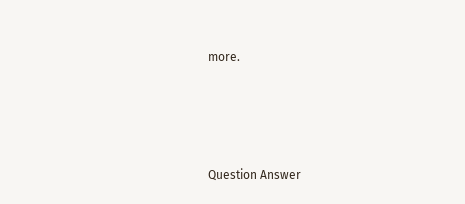more.





Question Answer